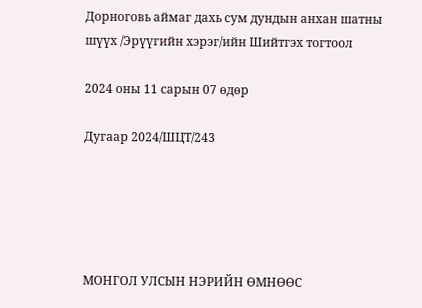Дорноговь аймаг дахь сум дундын анхан шатны шүүх /Эрүүгийн хэрэг/ийн Шийтгэх тогтоол

2024 оны 11 сарын 07 өдөр

Дугаар 2024/ШЦТ/243





МОНГОЛ УЛСЫН НЭРИЙН ӨМНӨӨС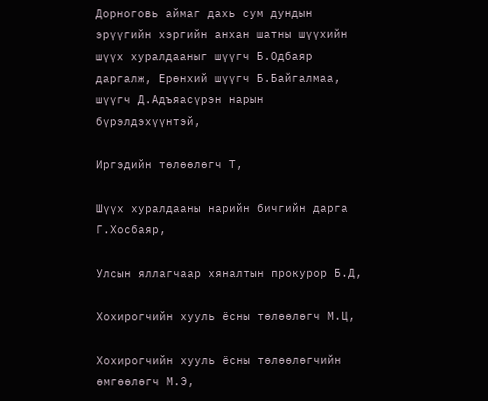Дорноговь аймаг дахь сум дундын эрүүгийн хэргийн анхан шатны шүүхийн шүүх хуралдааныг шүүгч Б.Одбаяр даргалж, Ерөнхий шүүгч Б.Байгалмаа, шүүгч Д.Адъяасүрэн нарын бүрэлдэхүүнтэй,

Иргэдийн төлөөлөгч Т,

Шүүх хуралдааны нарийн бичгийн дарга Г.Хосбаяр,

Улсын яллагчаар хяналтын прокурор Б.Д,

Хохирогчийн хууль ёсны төлөөлөгч М.Ц,

Хохирогчийн хууль ёсны төлөөлөгчийн өмгөөлөгч М.Э,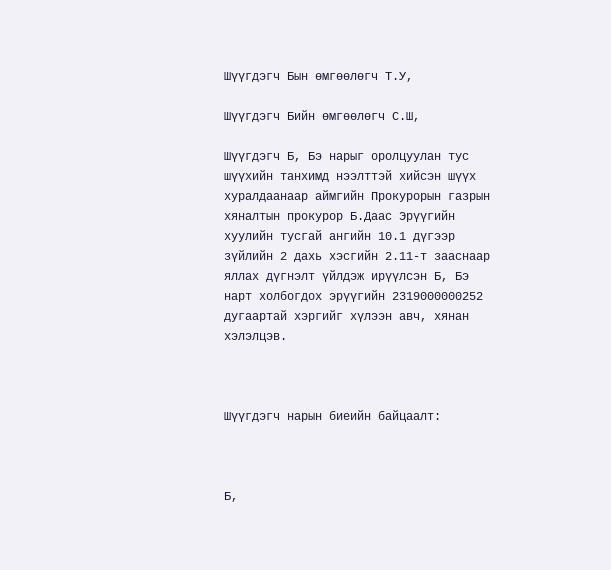Шүүгдэгч Бын өмгөөлөгч Т.У,

Шүүгдэгч Бийн өмгөөлөгч С.Ш,

Шүүгдэгч Б, Бэ нарыг оролцуулан тус шүүхийн танхимд нээлттэй хийсэн шүүх хуралдаанаар аймгийн Прокурорын газрын хяналтын прокурор Б.Даас Эрүүгийн хуулийн тусгай ангийн 10.1 дүгээр зүйлийн 2 дахь хэсгийн 2.11-т зааснаар яллах дүгнэлт үйлдэж ирүүлсэн Б, Бэ нарт холбогдох эрүүгийн 2319000000252 дугаартай хэргийг хүлээн авч, хянан хэлэлцэв.



Шүүгдэгч нарын биеийн байцаалт:



Б,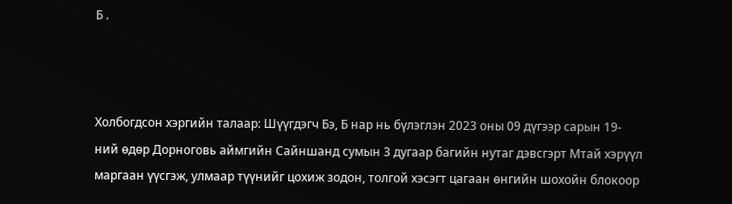Б .



Холбогдсон хэргийн талаар: Шүүгдэгч Бэ, Б нар нь бүлэглэн 2023 оны 09 дүгээр сарын 19-ний өдөр Дорноговь аймгийн Сайншанд сумын 3 дугаар багийн нутаг дэвсгэрт Мтай хэрүүл маргаан үүсгэж, улмаар түүнийг цохиж зодон, толгой хэсэгт цагаан өнгийн шохойн блокоор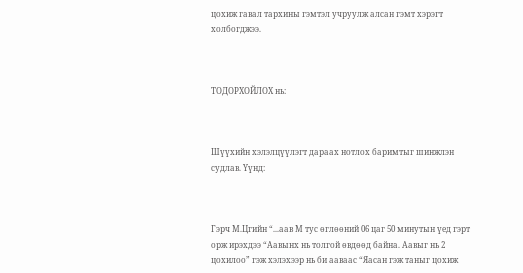цохиж гавал тархины гэмтэл учруулж алсан гэмт хэрэгт холбогджээ.



ТОДОРХОЙЛОХ нь:



Шүүхийн хэлэлцүүлэгт дараах нотлох баримтыг шинжлэн судлав. Үүнд:



Гэрч М.Цгийн “...аав М тус өглөөний 06 цаг 50 минутын үед гэрт орж ирэхдээ “Аавынх нь толгой өвдөөд байна. Аавыг нь 2 цохилоо” гэж хэлэхээр нь би ааваас “Яасан гэж таныг цохиж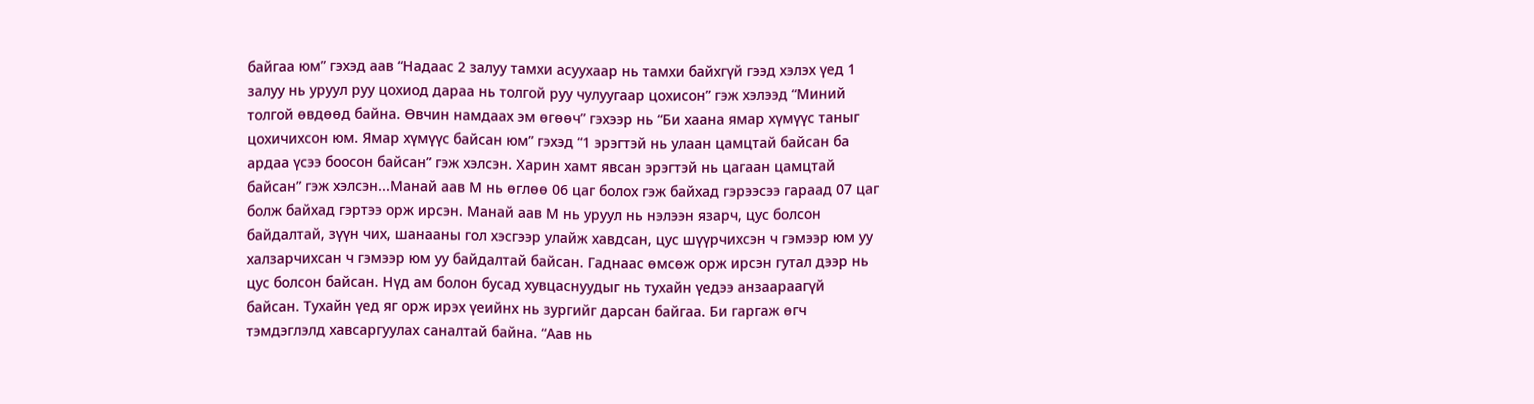байгаа юм” гэхэд аав “Надаас 2 залуу тамхи асуухаар нь тамхи байхгүй гээд хэлэх үед 1 залуу нь уруул руу цохиод дараа нь толгой руу чулуугаар цохисон” гэж хэлээд “Миний толгой өвдөөд байна. Өвчин намдаах эм өгөөч” гэхээр нь “Би хаана ямар хүмүүс таныг цохичихсон юм. Ямар хүмүүс байсан юм” гэхэд “1 эрэгтэй нь улаан цамцтай байсан ба ардаа үсээ боосон байсан” гэж хэлсэн. Харин хамт явсан эрэгтэй нь цагаан цамцтай байсан” гэж хэлсэн...Манай аав М нь өглөө 06 цаг болох гэж байхад гэрээсээ гараад 07 цаг болж байхад гэртээ орж ирсэн. Манай аав М нь уруул нь нэлээн язарч, цус болсон байдалтай, зүүн чих, шанааны гол хэсгээр улайж хавдсан, цус шүүрчихсэн ч гэмээр юм уу халзарчихсан ч гэмээр юм уу байдалтай байсан. Гаднаас өмсөж орж ирсэн гутал дээр нь цус болсон байсан. Нүд ам болон бусад хувцаснуудыг нь тухайн үедээ анзаараагүй байсан. Тухайн үед яг орж ирэх үеийнх нь зургийг дарсан байгаа. Би гаргаж өгч тэмдэглэлд хавсаргуулах саналтай байна. “Аав нь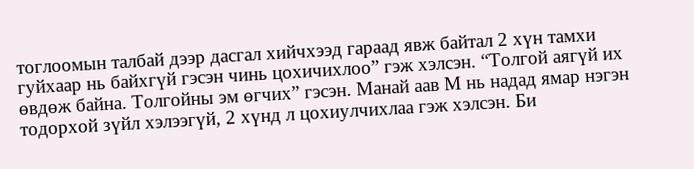тоглоомын талбай дээр дасгал хийчхээд гараад явж байтал 2 хүн тамхи гуйхаар нь байхгүй гэсэн чинь цохичихлоо” гэж хэлсэн. “Толгой аягүй их өвдөж байна. Толгойны эм өгчих” гэсэн. Манай аав М нь надад ямар нэгэн тодорхой зүйл хэлээгүй, 2 хүнд л цохиулчихлаа гэж хэлсэн. Би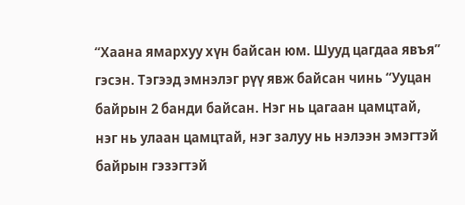“Хаана ямархуу хүн байсан юм. Шууд цагдаа явъя” гэсэн. Тэгээд эмнэлэг рүү явж байсан чинь “Ууцан байрын 2 банди байсан. Нэг нь цагаан цамцтай, нэг нь улаан цамцтай, нэг залуу нь нэлээн эмэгтэй байрын гэзэгтэй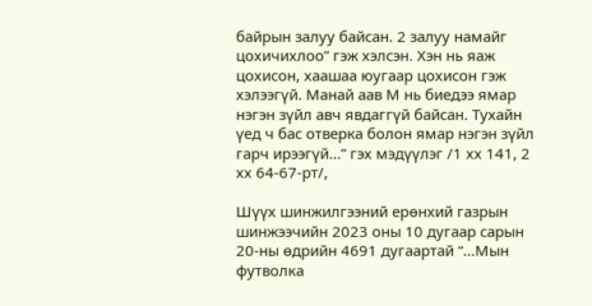байрын залуу байсан. 2 залуу намайг цохичихлоо” гэж хэлсэн. Хэн нь яаж цохисон, хаашаа юугаар цохисон гэж хэлээгүй. Манай аав М нь биедээ ямар нэгэн зүйл авч явдаггүй байсан. Тухайн үед ч бас отверка болон ямар нэгэн зүйл гарч ирээгүй...” гэх мэдүүлэг /1 хх 141, 2 хх 64-67-рт/,

Шүүх шинжилгээний ерөнхий газрын шинжээчийн 2023 оны 10 дугаар сарын 20-ны өдрийн 4691 дугаартай “...Мын футволка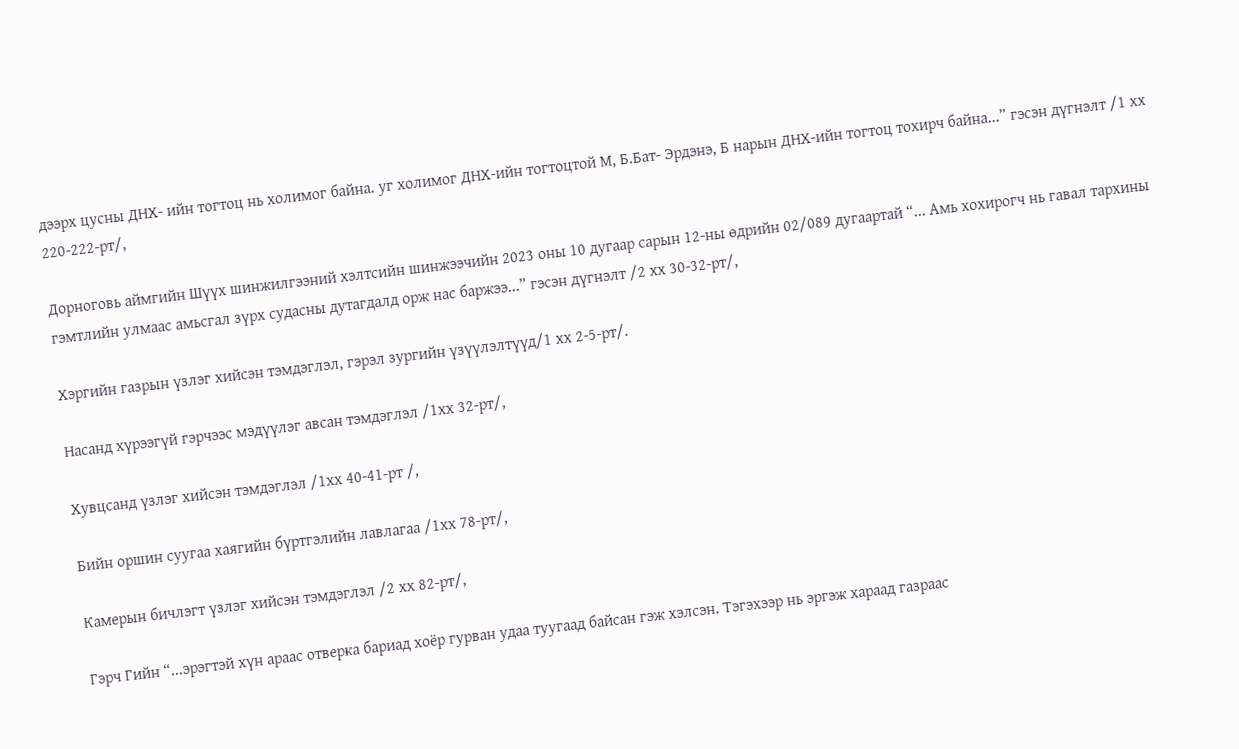дээрх цусны ДНХ- ийн тогтоц нь холимог байна. уг холимог ДНХ-ийн тогтоцтой М, Б.Бат- Эрдэнэ, Б нарын ДНХ-ийн тогтоц тохирч байна...” гэсэн дүгнэлт /1 хх 220-222-рт/,

Дорноговь аймгийн Шүүх шинжилгээний хэлтсийн шинжээчийн 2023 оны 10 дугаар сарын 12-ны өдрийн 02/089 дугаартай “... Амь хохирогч нь гавал тархины гэмтлийн улмаас амьсгал зүрх судасны дутагдалд орж нас баржээ...” гэсэн дүгнэлт /2 хх 30-32-рт/,

Хэргийн газрын үзлэг хийсэн тэмдэглэл, гэрэл зургийн үзүүлэлтүүд/1 хх 2-5-рт/.

Насанд хүрээгүй гэрчээс мэдүүлэг авсан тэмдэглэл /1хх 32-рт/,

Хувцсанд үзлэг хийсэн тэмдэглэл /1хх 40-41-рт /,

Бийн оршин суугаа хаягийн бүртгэлийн лавлагаа /1хх 78-рт/,

Камерын бичлэгт үзлэг хийсэн тэмдэглэл /2 хх 82-рт/,

Гэрч Гийн “...эрэгтэй хүн араас отверка бариад хоёр гурван удаа туугаад байсан гэж хэлсэн. Тэгэхээр нь эргэж хараад газраас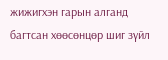жижигхэн гарын алганд багтсан хөөсөнцөр шиг зүйл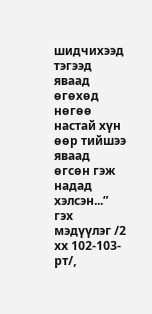шидчихээд тэгээд яваад өгөхөд нөгөө настай хүн өөр тийшээ яваад өгсөн гэж надад хэлсэн...” гэх мэдүүлэг /2 хх 102-103-рт/,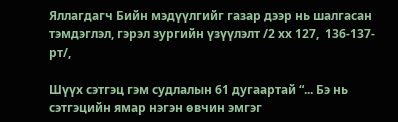Яллагдагч Бийн мэдүүлгийг газар дээр нь шалгасан тэмдэглэл, гэрэл зургийн үзүүлэлт /2 хх 127,  136-137-рт/,

Шүүх сэтгэц гэм судлалын 61 дугаартай “... Бэ нь сэтгэцийн ямар нэгэн өвчин эмгэг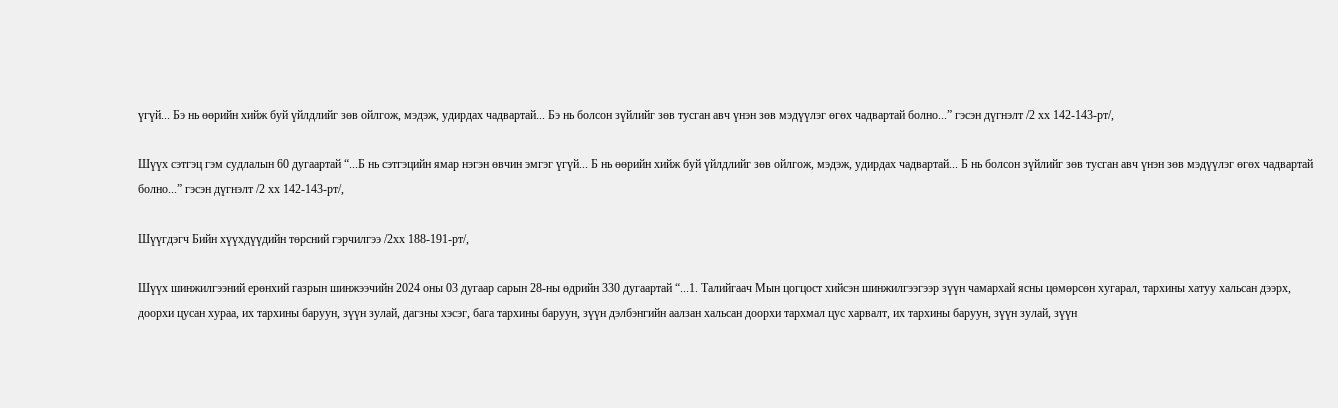үгүй... Бэ нь өөрийн хийж буй үйлдлийг зөв ойлгож, мэдэж, удирдах чадвартай... Бэ нь болсон зүйлийг зөв тусган авч үнэн зөв мэдүүлэг өгөх чадвартай болно...” гэсэн дүгнэлт /2 хх 142-143-рт/,

Шүүх сэтгэц гэм судлалын 60 дугаартай “...Б нь сэтгэцийн ямар нэгэн өвчин эмгэг үгүй... Б нь өөрийн хийж буй үйлдлийг зөв ойлгож, мэдэж, удирдах чадвартай... Б нь болсон зүйлийг зөв тусган авч үнэн зөв мэдүүлэг өгөх чадвартай болно...” гэсэн дүгнэлт /2 хх 142-143-рт/,

Шүүгдэгч Бийн хүүхдүүдийн төрсний гэрчилгээ /2хх 188-191-рт/,

Шүүх шинжилгээний ерөнхий газрын шинжээчийн 2024 оны 03 дугаар сарын 28-ны өдрийн 330 дугаартай “...1. Талийгаач Мын цогцост хийсэн шинжилгээгээр зүүн чамархай ясны цөмөрсөн хугарал, тархины хатуу хальсан дээрх, доорхи цусан хураа, их тархины баруун, зүүн зулай, дагзны хэсэг, бага тархины баруун, зүүн дэлбэнгийн аалзан хальсан доорхи тархмал цус харвалт, их тархины баруун, зүүн зулай, зүүн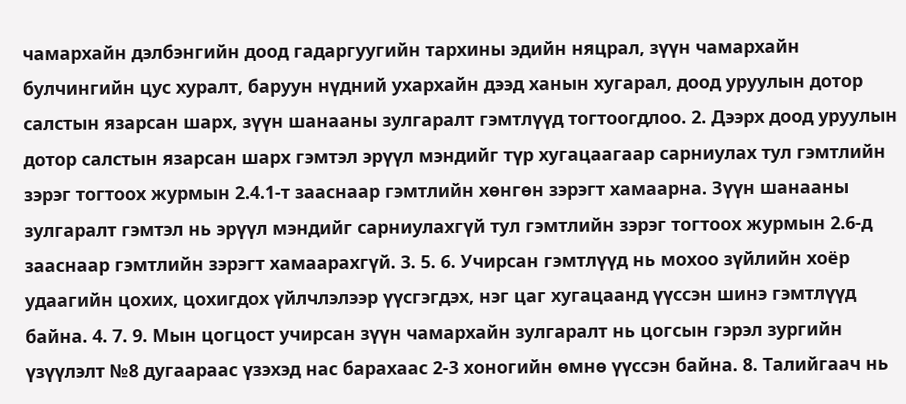чамархайн дэлбэнгийн доод гадаргуугийн тархины эдийн няцрал, зүүн чамархайн булчингийн цус хуралт, баруун нүдний ухархайн дээд ханын хугарал, доод уруулын дотор салстын язарсан шарх, зүүн шанааны зулгаралт гэмтлүүд тогтоогдлоо. 2. Дээрх доод уруулын дотор салстын язарсан шарх гэмтэл эрүүл мэндийг түр хугацаагаар сарниулах тул гэмтлийн зэрэг тогтоох журмын 2.4.1-т зааснаар гэмтлийн хөнгөн зэрэгт хамаарна. Зүүн шанааны зулгаралт гэмтэл нь эрүүл мэндийг сарниулахгүй тул гэмтлийн зэрэг тогтоох журмын 2.6-д зааснаар гэмтлийн зэрэгт хамаарахгүй. 3. 5. 6. Учирсан гэмтлүүд нь мохоо зүйлийн хоёр удаагийн цохих, цохигдох үйлчлэлээр үүсгэгдэх, нэг цаг хугацаанд үүссэн шинэ гэмтлүүд байна. 4. 7. 9. Мын цогцост учирсан зүүн чамархайн зулгаралт нь цогсын гэрэл зургийн үзүүлэлт №8 дугаараас үзэхэд нас барахаас 2-3 хоногийн өмнө үүссэн байна. 8. Талийгаач нь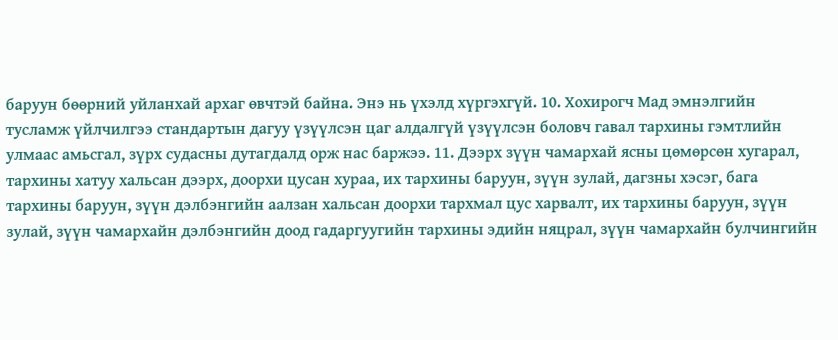баруун бөөрний уйланхай архаг өвчтэй байна. Энэ нь үхэлд хүргэхгүй. 10. Хохирогч Мад эмнэлгийн тусламж үйлчилгээ стандартын дагуу үзүүлсэн цаг алдалгүй үзүүлсэн боловч гавал тархины гэмтлийн улмаас амьсгал, зүрх судасны дутагдалд орж нас баржээ. 11. Дээрх зүүн чамархай ясны цөмөрсөн хугарал, тархины хатуу хальсан дээрх, доорхи цусан хураа, их тархины баруун, зүүн зулай, дагзны хэсэг, бага тархины баруун, зүүн дэлбэнгийн аалзан хальсан доорхи тархмал цус харвалт, их тархины баруун, зүүн зулай, зүүн чамархайн дэлбэнгийн доод гадаргуугийн тархины эдийн няцрал, зүүн чамархайн булчингийн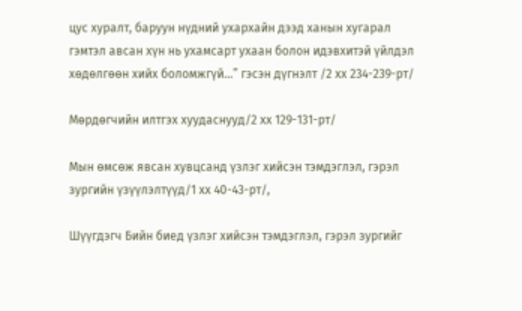цус хуралт, баруун нүдний ухархайн дээд ханын хугарал гэмтэл авсан хүн нь ухамсарт ухаан болон идэвхитэй үйлдэл хөдөлгөөн хийх боломжгүй…” гэсэн дүгнэлт /2 хх 234-239-рт/

Мөрдөгчийн илтгэх хуудаснууд/2 хх 129-131-рт/

Мын өмсөж явсан хувцсанд үзлэг хийсэн тэмдэглэл, гэрэл зургийн үзүүлэлтүүд/1 хх 40-43-рт/,

Шүүгдэгч Бийн биед үзлэг хийсэн тэмдэглэл, гэрэл зургийг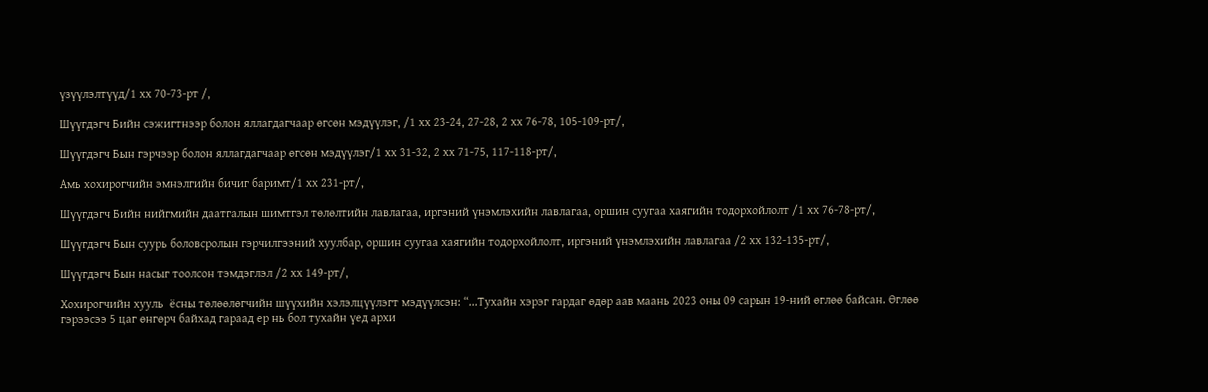үзүүлэлтүүд/1 хх 70-73-рт /,

Шүүгдэгч Бийн сэжигтнээр болон яллагдагчаар өгсөн мэдүүлэг, /1 хх 23-24, 27-28, 2 хх 76-78, 105-109-рт/,

Шүүгдэгч Бын гэрчээр болон яллагдагчаар өгсөн мэдүүлэг/1 хх 31-32, 2 хх 71-75, 117-118-рт/,

Амь хохирогчийн эмнэлгийн бичиг баримт/1 хх 231-рт/,

Шүүгдэгч Бийн нийгмийн даатгалын шимтгэл төлөлтийн лавлагаа, иргэний үнэмлэхийн лавлагаа, оршин суугаа хаягийн тодорхойлолт /1 хх 76-78-рт/,

Шүүгдэгч Бын суурь боловсролын гэрчилгээний хуулбар, оршин суугаа хаягийн тодорхойлолт, иргэний үнэмлэхийн лавлагаа /2 хх 132-135-рт/,

Шүүгдэгч Бын насыг тоолсон тэмдэглэл /2 хх 149-рт/,

Хохирогчийн хууль  ёсны төлөөлөгчийн шүүхийн хэлэлцүүлэгт мэдүүлсэн: “...Тухайн хэрэг гардаг өдөр аав маань 2023 оны 09 сарын 19-ний өглөө байсан. Өглөө гэрээсээ 5 цаг өнгөрч байхад гараад ер нь бол тухайн үед архи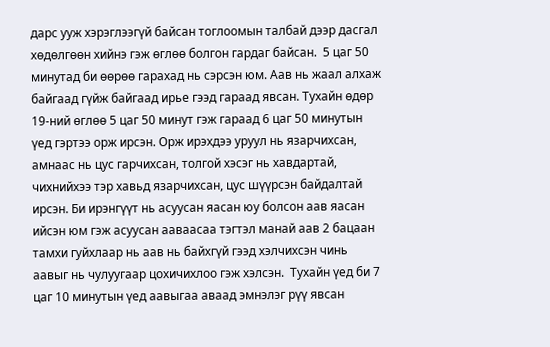дарс ууж хэрэглээгүй байсан тоглоомын талбай дээр дасгал хөдөлгөөн хийнэ гэж өглөө болгон гардаг байсан.  5 цаг 50 минутад би өөрөө гарахад нь сэрсэн юм. Аав нь жаал алхаж байгаад гүйж байгаад ирье гээд гараад явсан. Тухайн өдөр 19-ний өглөө 5 цаг 50 минут гэж гараад 6 цаг 50 минутын үед гэртээ орж ирсэн. Орж ирэхдээ уруул нь язарчихсан, амнаас нь цус гарчихсан, толгой хэсэг нь хавдартай, чихнийхээ тэр хавьд язарчихсан, цус шүүрсэн байдалтай ирсэн. Би ирэнгүүт нь асуусан яасан юу болсон аав яасан ийсэн юм гэж асуусан ааваасаа тэгтэл манай аав 2 бацаан тамхи гуйхлаар нь аав нь байхгүй гээд хэлчихсэн чинь аавыг нь чулуугаар цохичихлоо гэж хэлсэн.  Тухайн үед би 7 цаг 10 минутын үед аавыгаа аваад эмнэлэг рүү явсан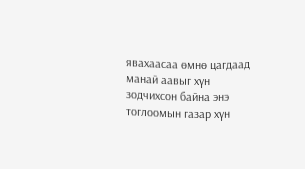явахаасаа өмнө цагдаад манай аавыг хүн зодчихсон байна энэ тоглоомын газар хүн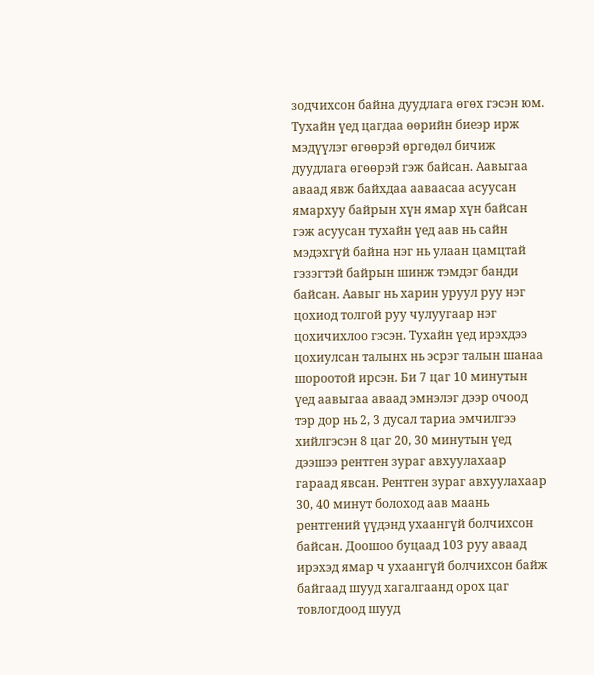зодчихсон байна дуудлага өгөх гэсэн юм. Тухайн үед цагдаа өөрийн биеэр ирж мэдүүлэг өгөөрэй өргөдөл бичиж дуудлага өгөөрэй гэж байсан. Аавыгаа аваад явж байхдаа ааваасаа асуусан ямархуу байрын хүн ямар хүн байсан гэж асуусан тухайн үед аав нь сайн мэдэхгүй байна нэг нь улаан цамцтай гэзэгтэй байрын шинж тэмдэг банди байсан. Аавыг нь харин уруул руу нэг цохиод толгой руу чулуугаар нэг цохичихлоо гэсэн. Тухайн үед ирэхдээ цохиулсан талынх нь эсрэг талын шанаа шороотой ирсэн. Би 7 цаг 10 минутын үед аавыгаа аваад эмнэлэг дээр очоод тэр дор нь 2, 3 дусал тариа эмчилгээ хийлгэсэн 8 цаг 20, 30 минутын үед дээшээ рентген зураг авхуулахаар гараад явсан. Рентген зураг авхуулахаар 30, 40 минут болоход аав маань рентгений үүдэнд ухаангүй болчихсон байсан. Доошоо буцаад 103 руу аваад ирэхэд ямар ч ухаангүй болчихсон байж байгаад шууд хагалгаанд орох цаг товлогдоод шууд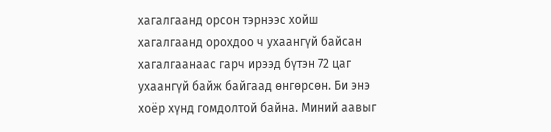хагалгаанд орсон тэрнээс хойш хагалгаанд орохдоо ч ухаангүй байсан хагалгаанаас гарч ирээд бүтэн 72 цаг ухаангүй байж байгаад өнгөрсөн. Би энэ хоёр хүнд гомдолтой байна. Миний аавыг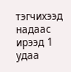тэгчихээд надаас ирээд 1 удаа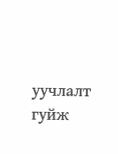уучлалт гуйж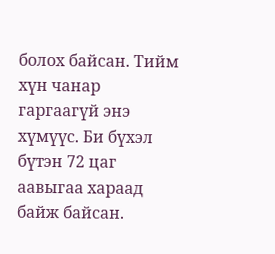болох байсан. Тийм хүн чанар гаргаагүй энэ хүмүүс. Би бүхэл бүтэн 72 цаг аавыгаа хараад байж байсан.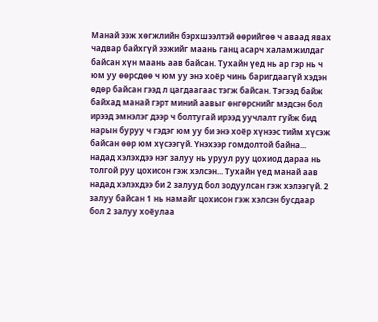Манай ээж хөгжлийн бэрхшээлтэй өөрийгөө ч аваад явах чадвар байхгүй ээжийг маань ганц асарч халамжилдаг байсан хүн маань аав байсан. Тухайн үед нь ар гэр нь ч юм уу өөрсдөө ч юм уу энэ хоёр чинь баригдаагүй хэдэн өдөр байсан гээд л цагдаагаас тэгж байсан. Тэгээд байж байхад манай гэрт миний аавыг өнгөрснийг мэдсэн бол ирээд эмнэлэг дээр ч болтугай ирээд уучлалт гуйж бид нарын буруу ч гэдэг юм уу би энэ хоёр хүнээс тийм хүсэж байсан өөр юм хүсээгүй. Үнэхээр гомдолтой байна... надад хэлэхдээ нэг залуу нь уруул руу цохиод дараа нь толгой руу цохисон гэж хэлсэн... Тухайн үед манай аав надад хэлэхдээ би 2 залууд бол зодуулсан гэж хэлээгүй. 2 залуу байсан 1 нь намайг цохисон гэж хэлсэн бусдаар бол 2 залуу хоёулаа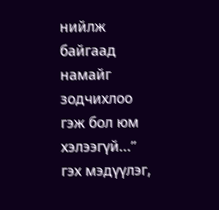нийлж байгаад намайг зодчихлоо гэж бол юм хэлээгүй...” гэх мэдүүлэг,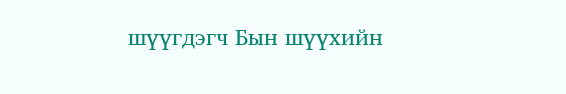шүүгдэгч Бын шүүхийн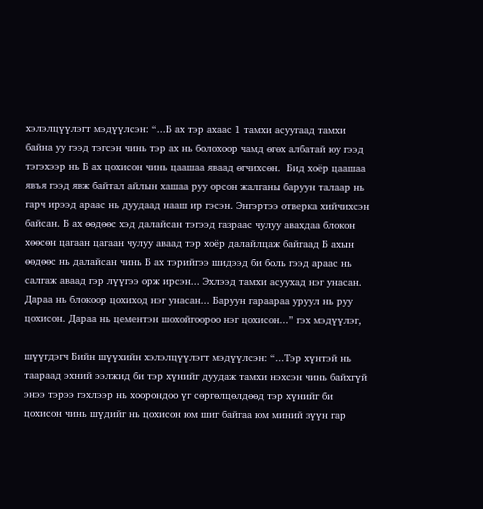хэлэлцүүлэгт мэдүүлсэн: “...Б ах тэр ахаас 1 тамхи асуугаад тамхи байна уу гээд тэгсэн чинь тэр ах нь болохоор чамд өгөх албатай юу гээд тэгэхээр нь Б ах цохисон чинь цаашаа яваад өгчихсөн.  Бид хоёр цаашаа явъя гээд явж байтал айлын хашаа руу орсон жалганы баруун талаар нь гарч ирээд араас нь дуудаад нааш ир гэсэн. Энгэртээ отверка хийчихсэн байсан. Б ах өөдөөс хэд далайсан тэгээд газраас чулуу авахдаа блокон хөөсөн цагаан цагаан чулуу аваад тэр хоёр далайлцаж байгаад Б ахын өөдөөс нь далайсан чинь Б ах тэрийгээ шидээд би боль гээд араас нь салгаж аваад гэр лүүгээ орж ирсэн... Эхлээд тамхи асуухад нэг унасан. Дараа нь блокоор цохиход нэг унасан... Баруун гараараа уруул нь руу цохисон. Дараа нь цементэн шохойгоороо нэг цохисон...” гэх мэдүүлэг,

шүүгдэгч Бийн шүүхийн хэлэлцүүлэгт мэдүүлсэн: “...Тэр хүнтэй нь таараад эхний ээлжид би тэр хүнийг дуудаж тамхи нэхсэн чинь байхгүй энээ тэрээ гэхлээр нь хоорондоо үг сөргөлцөлдөөд тэр хүнийг би цохисон чинь шүдийг нь цохисон юм шиг байгаа юм миний зүүн гар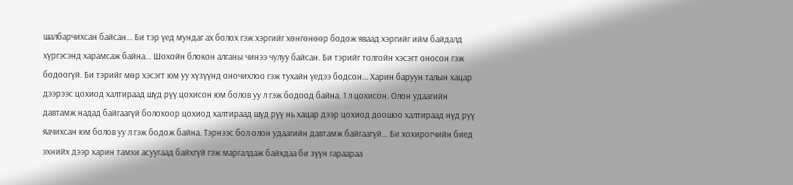шалбарчихсан байсан... Би тэр үед мундаг ах болох гэж хэргийг хөнгөнөөр бодож яваад хэргийг ийм байдалд хүргэсэнд харамсаж байна... Шохойн блокон алганы чинээ чулуу байсан. Би тэрийг толгойн хэсэгт оносон гэж бодоогүй. Би тэрийг мөр хэсэгт юм уу хүзүүнд оночихлоо гэж тухайн үедээ бодсон... Харин баруун талын хацар дээрээс цохиод халтираад шүд рүү цохисон юм болов уу л гэж бодоод байна. 1 л цохисон. Олон удаагийн давтамж надад байгаагүй болохоор цохиод халтираад шүд рүү нь хацар дээр цохиод доошоо халтираад нүд рүү яачихсан юм болов уу л гэж бодож байна. Тэрнээс бол олон удаагийн давтамж байгаагүй... Би хохирогчийн биед эхнийх дээр харин тамхи асуугаад байхгүй гэж маргалдаж байхдаа би зүүн гараараа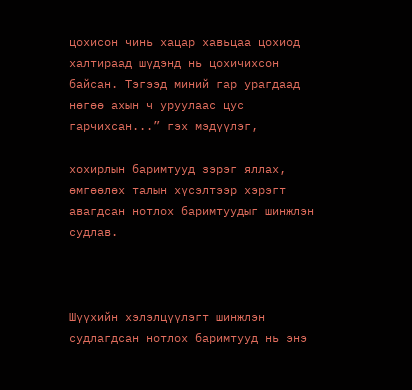цохисон чинь хацар хавьцаа цохиод халтираад шүдэнд нь цохичихсон байсан. Тэгээд миний гар урагдаад нөгөө ахын ч уруулаас цус гарчихсан...” гэх мэдүүлэг,

хохирлын баримтууд зэрэг яллах, өмгөөлөх талын хүсэлтээр хэрэгт авагдсан нотлох баримтуудыг шинжлэн судлав.



Шүүхийн хэлэлцүүлэгт шинжлэн судлагдсан нотлох баримтууд нь энэ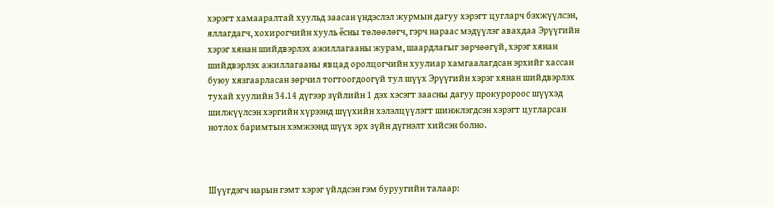хэрэгт хамааралтай хуульд заасан үндэслэл журмын дагуу хэрэгт цугларч бэхжүүлсэн, яллагдагч, хохирогчийн хууль ёсны төлөөлөгч, гэрч нараас мэдүүлэг авахдаа Эрүүгийн хэрэг хянан шийдвэрлэх ажиллагааны журам, шаардлагыг зөрчөөгүй, хэрэг хянан шийдвэрлэх ажиллагааны явцад оролцогчийн хуулиар хамгаалагдсан эрхийг хассан буюу хязгаарласан зөрчил тогтоогдоогүй тул шүүх Эрүүгийн хэрэг хянан шийдвэрлэх тухай хуулийн 34.14 дүгээр зүйлийн 1 дэх хэсэгт заасны дагуу прокуророос шүүхэд шилжүүлсэн хэргийн хүрээнд шүүхийн хэлэлцүүлэгт шинжлэгдсэн хэрэгт цугларсан нотлох баримтын хэмжээнд шүүх эрх зүйн дүгнэлт хийсэн болно.



Шүүгдэгч нарын гэмт хэрэг үйлдсэн гэм буруугийн талаар: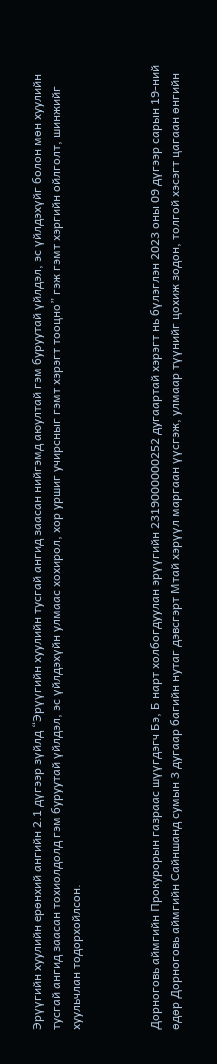Эрүүгийн хуулийн ерөнхий ангийн 2.1 дүгээр зүйлд “Эрүүгийн хуулийн тусгай ангид заасан нийгэмд аюултай гэм буруутай үйлдэл, эс үйлдэхүйг болон мөн хуулийн тусгай ангид заасан тохиолдолд гэм буруутай үйлдэл, эс үйлдэхүйн улмаас хохирол, хор уршиг учирсныг гэмт хэрэгт тооцно” гэж гэмт хэргийн ойлголт, шинжийг хуульчлан тодорхойлсон.



Дорноговь аймгийн Прокурорын газраас шүүгдэгч Бэ, Б нарт холбогдуулан эрүүгийн 2319000000252 дугаартай хэрэгт нь бүлэглэн 2023 оны 09 дүгээр сарын 19-ний өдөр Дорноговь аймгийн Сайншанд сумын 3 дугаар багийн нутаг дэвсгэрт Мтай хэрүүл маргаан үүсгэж, улмаар түүнийг цохиж зодон, толгой хэсэгт цагаан өнгийн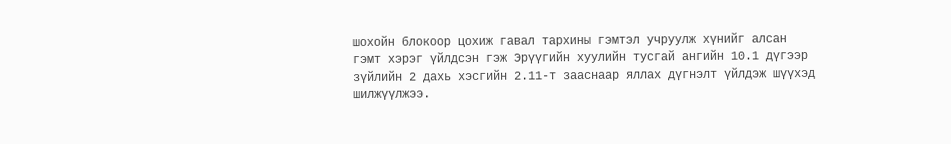шохойн блокоор цохиж гавал тархины гэмтэл учруулж хүнийг алсан гэмт хэрэг үйлдсэн гэж Эрүүгийн хуулийн тусгай ангийн 10.1 дүгээр зүйлийн 2 дахь хэсгийн 2.11-т зааснаар яллах дүгнэлт үйлдэж шүүхэд шилжүүлжээ.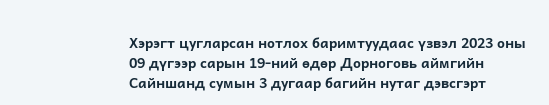Хэрэгт цугларсан нотлох баримтуудаас үзвэл 2023 оны 09 дүгээр сарын 19-ний өдөр Дорноговь аймгийн Сайншанд сумын 3 дугаар багийн нутаг дэвсгэрт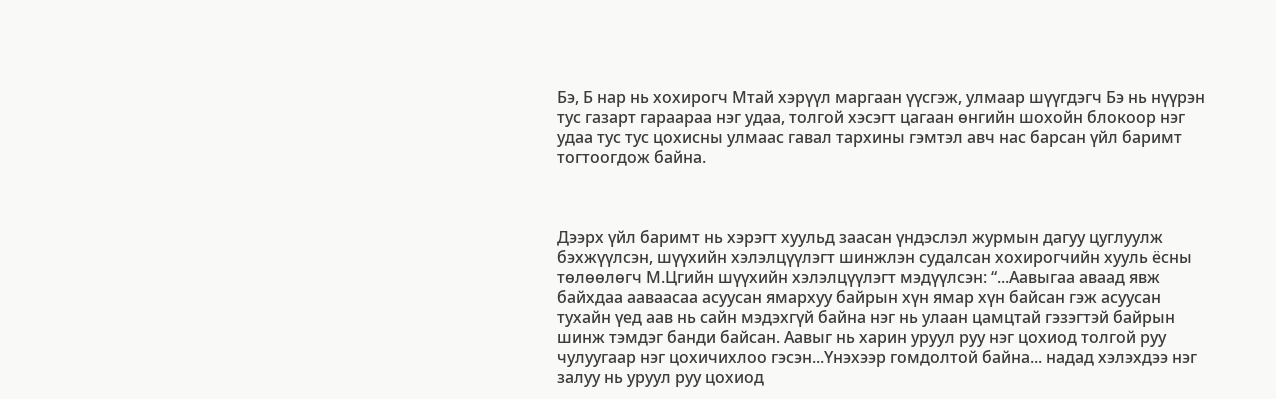Бэ, Б нар нь хохирогч Мтай хэрүүл маргаан үүсгэж, улмаар шүүгдэгч Бэ нь нүүрэн тус газарт гараараа нэг удаа, толгой хэсэгт цагаан өнгийн шохойн блокоор нэг удаа тус тус цохисны улмаас гавал тархины гэмтэл авч нас барсан үйл баримт тогтоогдож байна.



Дээрх үйл баримт нь хэрэгт хуульд заасан үндэслэл журмын дагуу цуглуулж бэхжүүлсэн, шүүхийн хэлэлцүүлэгт шинжлэн судалсан хохирогчийн хууль ёсны төлөөлөгч М.Цгийн шүүхийн хэлэлцүүлэгт мэдүүлсэн: “...Аавыгаа аваад явж байхдаа ааваасаа асуусан ямархуу байрын хүн ямар хүн байсан гэж асуусан тухайн үед аав нь сайн мэдэхгүй байна нэг нь улаан цамцтай гэзэгтэй байрын шинж тэмдэг банди байсан. Аавыг нь харин уруул руу нэг цохиод толгой руу чулуугаар нэг цохичихлоо гэсэн...Үнэхээр гомдолтой байна... надад хэлэхдээ нэг залуу нь уруул руу цохиод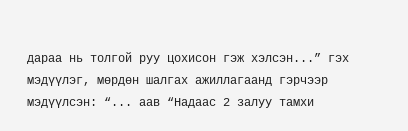дараа нь толгой руу цохисон гэж хэлсэн...” гэх мэдүүлэг, мөрдөн шалгах ажиллагаанд гэрчээр мэдүүлсэн: “... аав “Надаас 2 залуу тамхи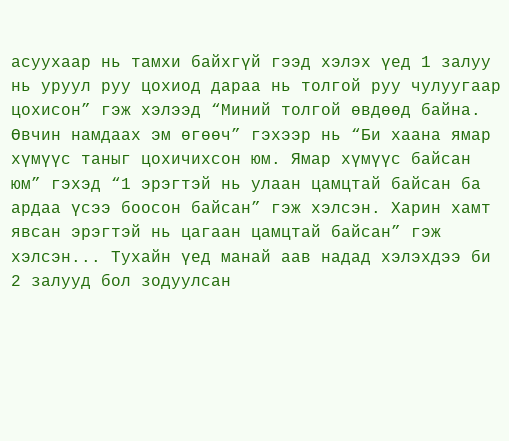асуухаар нь тамхи байхгүй гээд хэлэх үед 1 залуу нь уруул руу цохиод дараа нь толгой руу чулуугаар цохисон” гэж хэлээд “Миний толгой өвдөөд байна. Өвчин намдаах эм өгөөч” гэхээр нь “Би хаана ямар хүмүүс таныг цохичихсон юм. Ямар хүмүүс байсан юм” гэхэд “1 эрэгтэй нь улаан цамцтай байсан ба ардаа үсээ боосон байсан” гэж хэлсэн. Харин хамт явсан эрэгтэй нь цагаан цамцтай байсан” гэж хэлсэн... Тухайн үед манай аав надад хэлэхдээ би 2 залууд бол зодуулсан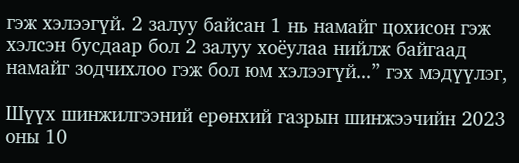гэж хэлээгүй. 2 залуу байсан 1 нь намайг цохисон гэж хэлсэн бусдаар бол 2 залуу хоёулаа нийлж байгаад намайг зодчихлоо гэж бол юм хэлээгүй...” гэх мэдүүлэг,

Шүүх шинжилгээний ерөнхий газрын шинжээчийн 2023 оны 10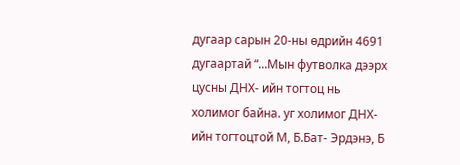дугаар сарын 20-ны өдрийн 4691 дугаартай “...Мын футволка дээрх цусны ДНХ- ийн тогтоц нь холимог байна. уг холимог ДНХ-ийн тогтоцтой М, Б.Бат- Эрдэнэ, Б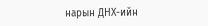нарын ДНХ-ийн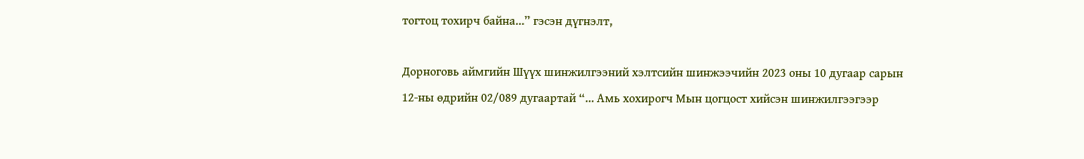тогтоц тохирч байна...” гэсэн дүгнэлт,

Дорноговь аймгийн Шүүх шинжилгээний хэлтсийн шинжээчийн 2023 оны 10 дугаар сарын 12-ны өдрийн 02/089 дугаартай “... Амь хохирогч Мын цогцост хийсэн шинжилгээгээр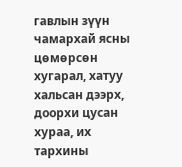гавлын зүүн чамархай ясны цөмөрсөн хугарал, хатуу хальсан дээрх, доорхи цусан хураа, их тархины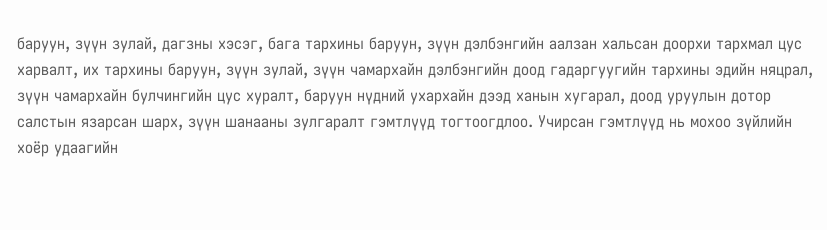баруун, зүүн зулай, дагзны хэсэг, бага тархины баруун, зүүн дэлбэнгийн аалзан хальсан доорхи тархмал цус харвалт, их тархины баруун, зүүн зулай, зүүн чамархайн дэлбэнгийн доод гадаргуугийн тархины эдийн няцрал, зүүн чамархайн булчингийн цус хуралт, баруун нүдний ухархайн дээд ханын хугарал, доод уруулын дотор салстын язарсан шарх, зүүн шанааны зулгаралт гэмтлүүд тогтоогдлоо. Учирсан гэмтлүүд нь мохоо зүйлийн хоёр удаагийн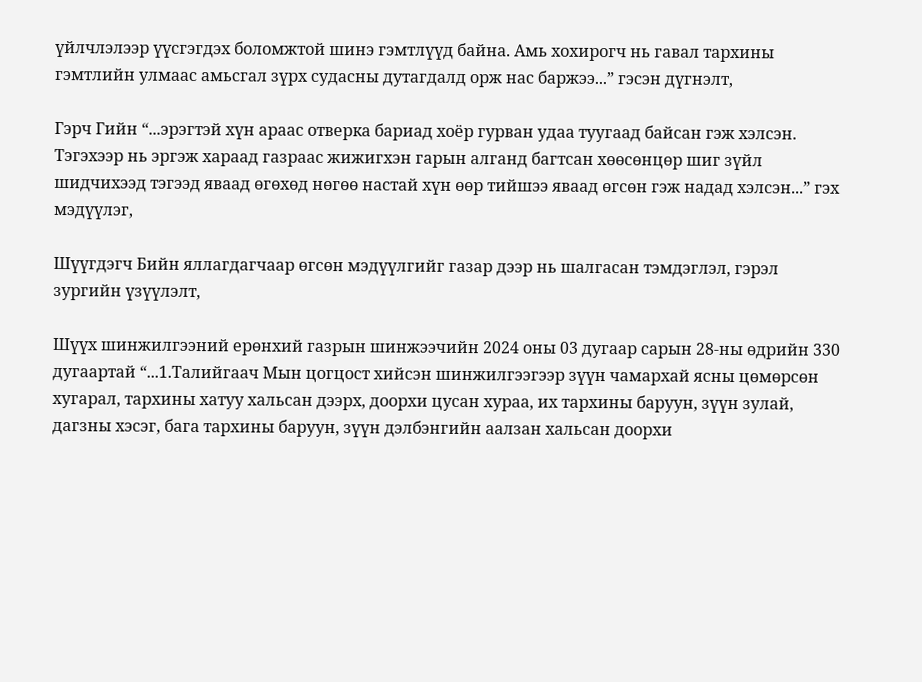үйлчлэлээр үүсгэгдэх боломжтой шинэ гэмтлүүд байна. Амь хохирогч нь гавал тархины гэмтлийн улмаас амьсгал зүрх судасны дутагдалд орж нас баржээ...” гэсэн дүгнэлт,

Гэрч Гийн “...эрэгтэй хүн араас отверка бариад хоёр гурван удаа туугаад байсан гэж хэлсэн. Тэгэхээр нь эргэж хараад газраас жижигхэн гарын алганд багтсан хөөсөнцөр шиг зүйл шидчихээд тэгээд яваад өгөхөд нөгөө настай хүн өөр тийшээ яваад өгсөн гэж надад хэлсэн...” гэх мэдүүлэг,

Шүүгдэгч Бийн яллагдагчаар өгсөн мэдүүлгийг газар дээр нь шалгасан тэмдэглэл, гэрэл зургийн үзүүлэлт,

Шүүх шинжилгээний ерөнхий газрын шинжээчийн 2024 оны 03 дугаар сарын 28-ны өдрийн 330 дугаартай “...1.Талийгаач Мын цогцост хийсэн шинжилгээгээр зүүн чамархай ясны цөмөрсөн хугарал, тархины хатуу хальсан дээрх, доорхи цусан хураа, их тархины баруун, зүүн зулай, дагзны хэсэг, бага тархины баруун, зүүн дэлбэнгийн аалзан хальсан доорхи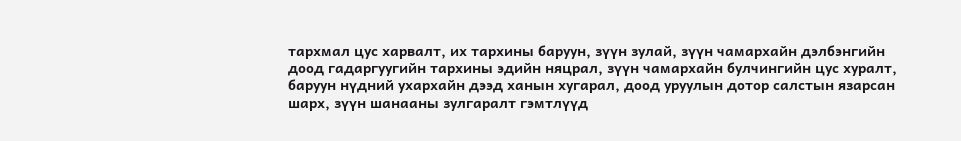тархмал цус харвалт, их тархины баруун, зүүн зулай, зүүн чамархайн дэлбэнгийн доод гадаргуугийн тархины эдийн няцрал, зүүн чамархайн булчингийн цус хуралт, баруун нүдний ухархайн дээд ханын хугарал, доод уруулын дотор салстын язарсан шарх, зүүн шанааны зулгаралт гэмтлүүд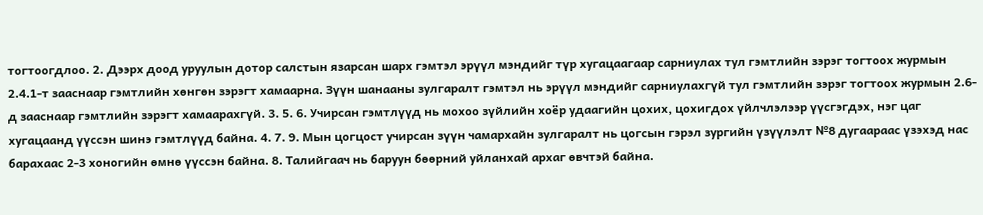тогтоогдлоо. 2. Дээрх доод уруулын дотор салстын язарсан шарх гэмтэл эрүүл мэндийг түр хугацаагаар сарниулах тул гэмтлийн зэрэг тогтоох журмын 2.4.1-т зааснаар гэмтлийн хөнгөн зэрэгт хамаарна. Зүүн шанааны зулгаралт гэмтэл нь эрүүл мэндийг сарниулахгүй тул гэмтлийн зэрэг тогтоох журмын 2.6-д зааснаар гэмтлийн зэрэгт хамаарахгүй. 3. 5. 6. Учирсан гэмтлүүд нь мохоо зүйлийн хоёр удаагийн цохих, цохигдох үйлчлэлээр үүсгэгдэх, нэг цаг хугацаанд үүссэн шинэ гэмтлүүд байна. 4. 7. 9. Мын цогцост учирсан зүүн чамархайн зулгаралт нь цогсын гэрэл зургийн үзүүлэлт №8 дугаараас үзэхэд нас барахаас 2-3 хоногийн өмнө үүссэн байна. 8. Талийгаач нь баруун бөөрний уйланхай архаг өвчтэй байна.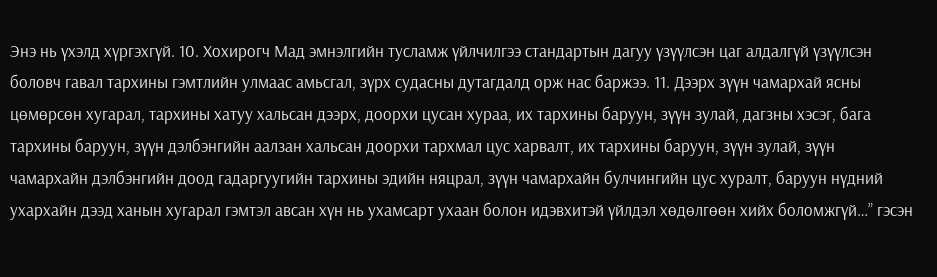Энэ нь үхэлд хүргэхгүй. 10. Хохирогч Мад эмнэлгийн тусламж үйлчилгээ стандартын дагуу үзүүлсэн цаг алдалгүй үзүүлсэн боловч гавал тархины гэмтлийн улмаас амьсгал, зүрх судасны дутагдалд орж нас баржээ. 11. Дээрх зүүн чамархай ясны цөмөрсөн хугарал, тархины хатуу хальсан дээрх, доорхи цусан хураа, их тархины баруун, зүүн зулай, дагзны хэсэг, бага тархины баруун, зүүн дэлбэнгийн аалзан хальсан доорхи тархмал цус харвалт, их тархины баруун, зүүн зулай, зүүн чамархайн дэлбэнгийн доод гадаргуугийн тархины эдийн няцрал, зүүн чамархайн булчингийн цус хуралт, баруун нүдний ухархайн дээд ханын хугарал гэмтэл авсан хүн нь ухамсарт ухаан болон идэвхитэй үйлдэл хөдөлгөөн хийх боломжгүй…” гэсэн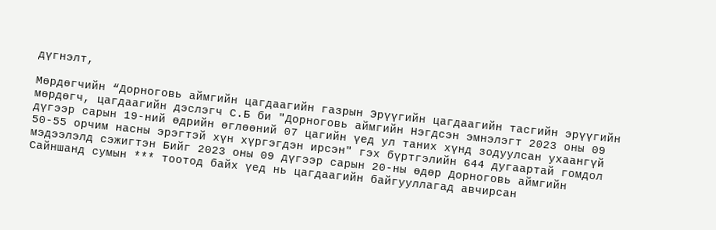дүгнэлт,

Мөрдөгчийн “Дорноговь аймгийн цагдаагийн газрын Эрүүгийн цагдаагийн тасгийн эрүүгийн мөрдөгч, цагдаагийн дэслэгч С.Б би "Дорноговь аймгийн Нэгдсэн эмнэлэгт 2023 оны 09 дүгээр сарын 19-ний өдрийн өглөөний 07 цагийн үед ул таних хүнд зодуулсан ухаангүй 50-55 орчим насны эрэгтэй хүн хүргэгдэн ирсэн" гэх бүртгэлийн 644 дугаартай гомдол мэдээлэлд сэжигтэн Бийг 2023 оны 09 дүгээр сарын 20-ны өдөр Дорноговь аймгийн Сайншанд сумын *** тоотод байх үед нь цагдаагийн байгууллагад авчирсан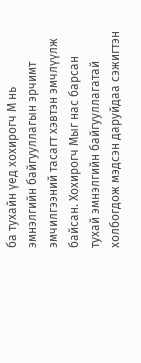ба тухайн үед хохирогч М нь эмнэлгийн байгууллагын эрчимт эмчилгээний тасагт хэвтэн эмчлүүлж байсан. Хохирогч Мыг нас барсан тухай эмнэлгийн байгууллагатай холбогдож мэдсэн даруйдаа сэжигтэн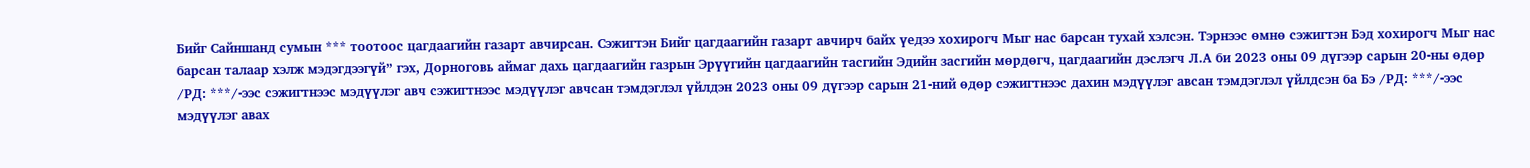Бийг Сайншанд сумын *** тоотоос цагдаагийн газарт авчирсан. Сэжигтэн Бийг цагдаагийн газарт авчирч байх үедээ хохирогч Мыг нас барсан тухай хэлсэн. Тэрнээс өмнө сэжигтэн Бэд хохирогч Мыг нас барсан талаар хэлж мэдэгдээгүй” гэх, Дорноговь аймаг дахь цагдаагийн газрын Эрүүгийн цагдаагийн тасгийн Эдийн засгийн мөрдөгч, цагдаагийн дэслэгч Л.А би 2023 оны 09 дүгээр сарын 20-ны өдөр /РД: ***/-ээс сэжигтнээс мэдүүлэг авч сэжигтнээс мэдүүлэг авчсан тэмдэглэл үйлдэн 2023 оны 09 дүгээр сарын 21-ний өдөр сэжигтнээс дахин мэдүүлэг авсан тэмдэглэл үйлдсэн ба Бэ /РД: ***/-ээс мэдүүлэг авах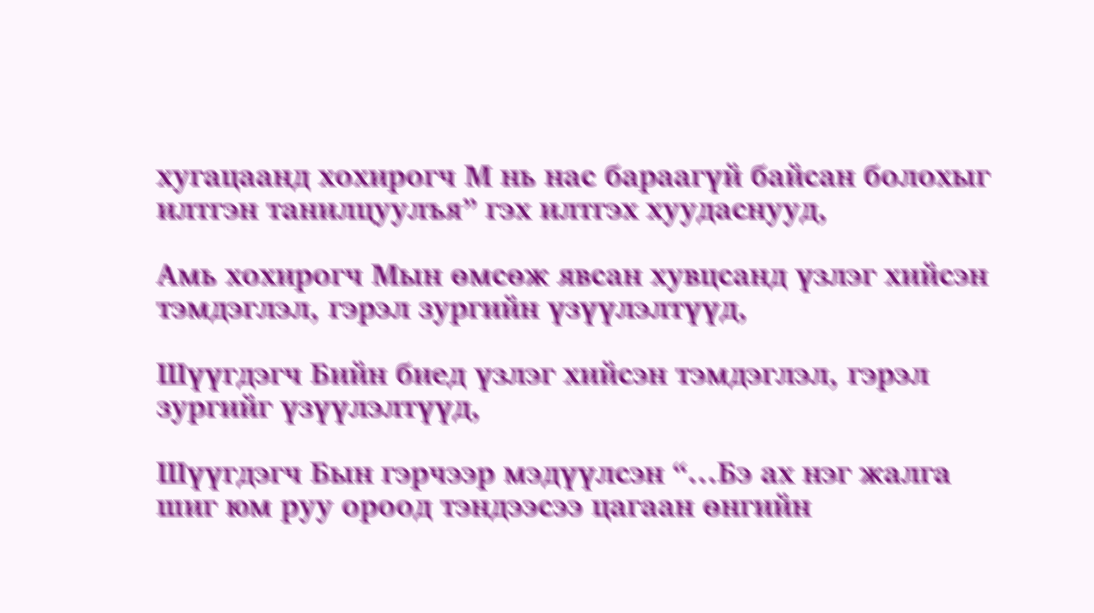хугацаанд хохирогч М нь нас бараагүй байсан болохыг илтгэн танилцуулъя” гэх илтгэх хуудаснууд,

Амь хохирогч Мын өмсөж явсан хувцсанд үзлэг хийсэн тэмдэглэл, гэрэл зургийн үзүүлэлтүүд,

Шүүгдэгч Бийн биед үзлэг хийсэн тэмдэглэл, гэрэл зургийг үзүүлэлтүүд,

Шүүгдэгч Бын гэрчээр мэдүүлсэн “...Бэ ах нэг жалга шиг юм руу ороод тэндээсээ цагаан өнгийн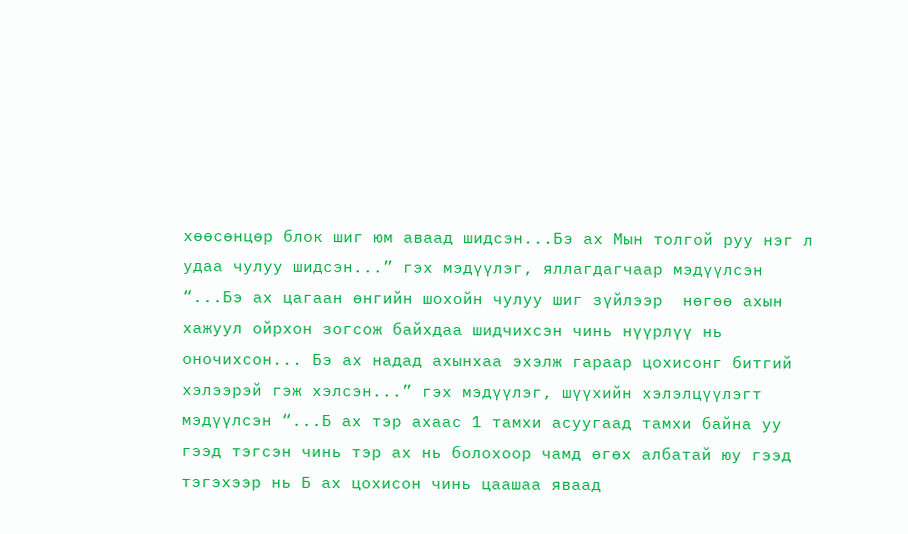хөөсөнцөр блок шиг юм аваад шидсэн...Бэ ах Мын толгой руу нэг л удаа чулуу шидсэн...” гэх мэдүүлэг, яллагдагчаар мэдүүлсэн “...Бэ ах цагаан өнгийн шохойн чулуу шиг зүйлээр  нөгөө ахын хажуул ойрхон зогсож байхдаа шидчихсэн чинь нүүрлүү нь оночихсон... Бэ ах надад ахынхаа эхэлж гараар цохисонг битгий хэлээрэй гэж хэлсэн...” гэх мэдүүлэг, шүүхийн хэлэлцүүлэгт мэдүүлсэн “...Б ах тэр ахаас 1 тамхи асуугаад тамхи байна уу гээд тэгсэн чинь тэр ах нь болохоор чамд өгөх албатай юу гээд тэгэхээр нь Б ах цохисон чинь цаашаа яваад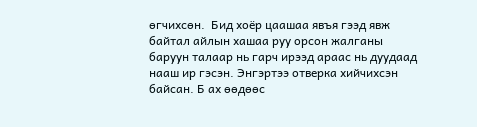өгчихсөн.  Бид хоёр цаашаа явъя гээд явж байтал айлын хашаа руу орсон жалганы баруун талаар нь гарч ирээд араас нь дуудаад нааш ир гэсэн. Энгэртээ отверка хийчихсэн байсан. Б ах өөдөөс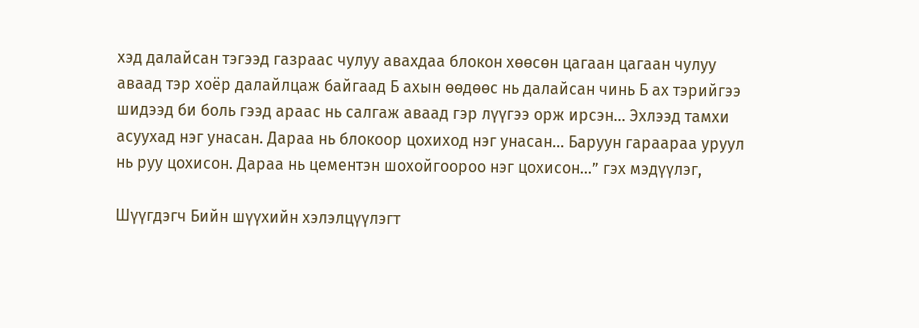хэд далайсан тэгээд газраас чулуу авахдаа блокон хөөсөн цагаан цагаан чулуу аваад тэр хоёр далайлцаж байгаад Б ахын өөдөөс нь далайсан чинь Б ах тэрийгээ шидээд би боль гээд араас нь салгаж аваад гэр лүүгээ орж ирсэн... Эхлээд тамхи асуухад нэг унасан. Дараа нь блокоор цохиход нэг унасан... Баруун гараараа уруул нь руу цохисон. Дараа нь цементэн шохойгоороо нэг цохисон...” гэх мэдүүлэг,

Шүүгдэгч Бийн шүүхийн хэлэлцүүлэгт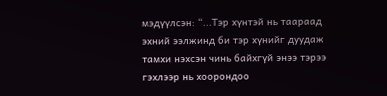мэдүүлсэн: “...Тэр хүнтэй нь таараад эхний ээлжинд би тэр хүнийг дуудаж тамхи нэхсэн чинь байхгүй энээ тэрээ гэхлээр нь хоорондоо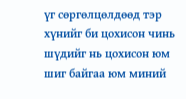үг сөргөлцөлдөөд тэр хүнийг би цохисон чинь шүдийг нь цохисон юм шиг байгаа юм миний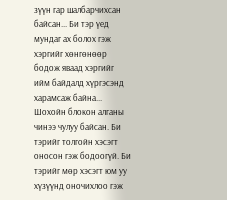зүүн гар шалбарчихсан байсан... Би тэр үед мундаг ах болох гэж хэргийг хөнгөнөөр бодож яваад хэргийг ийм байдалд хүргэсэнд харамсаж байна... Шохойн блокон алганы чинээ чулуу байсан. Би тэрийг толгойн хэсэгт оносон гэж бодоогүй. Би тэрийг мөр хэсэгт юм уу хүзүүнд оночихлоо гэж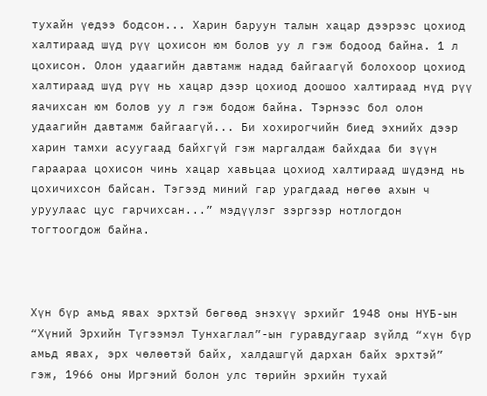тухайн үедээ бодсон... Харин баруун талын хацар дээрээс цохиод халтираад шүд рүү цохисон юм болов уу л гэж бодоод байна. 1 л цохисон. Олон удаагийн давтамж надад байгаагүй болохоор цохиод халтираад шүд рүү нь хацар дээр цохиод доошоо халтираад нүд рүү яачихсан юм болов уу л гэж бодож байна. Тэрнээс бол олон удаагийн давтамж байгаагүй... Би хохирогчийн биед эхнийх дээр харин тамхи асуугаад байхгүй гэж маргалдаж байхдаа би зүүн гараараа цохисон чинь хацар хавьцаа цохиод халтираад шүдэнд нь цохичихсон байсан. Тэгээд миний гар урагдаад нөгөө ахын ч уруулаас цус гарчихсан...” мэдүүлэг зэргээр нотлогдон тогтоогдож байна.



Хүн бүр амьд явах эрхтэй бөгөөд энэхүү эрхийг 1948 оны НҮБ-ын “Хүний Эрхийн Түгээмэл Тунхаглал”-ын гуравдугаар зүйлд “хүн бүр амьд явах, эрх чөлөөтэй байх, халдашгүй дархан байх эрхтэй” гэж, 1966 оны Иргэний болон улс төрийн эрхийн тухай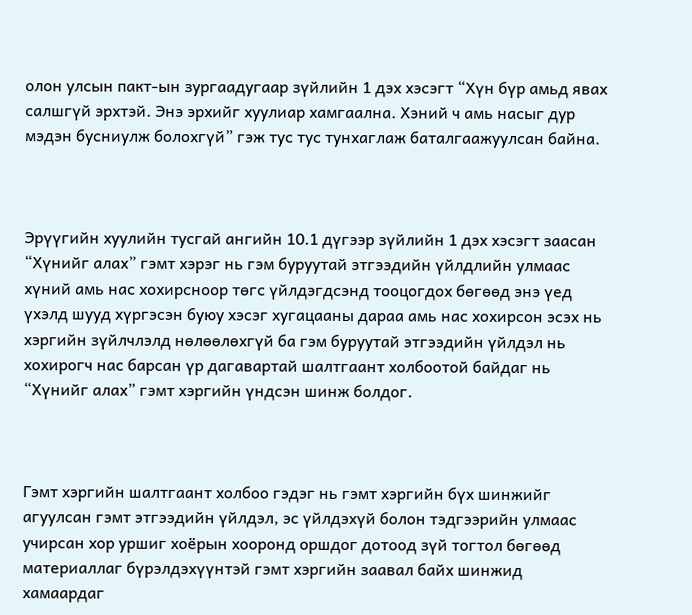олон улсын пакт-ын зургаадугаар зүйлийн 1 дэх хэсэгт “Хүн бүр амьд явах салшгүй эрхтэй. Энэ эрхийг хуулиар хамгаална. Хэний ч амь насыг дур мэдэн бусниулж болохгүй” гэж тус тус тунхаглаж баталгаажуулсан байна.



Эрүүгийн хуулийн тусгай ангийн 10.1 дүгээр зүйлийн 1 дэх хэсэгт заасан “Хүнийг алах” гэмт хэрэг нь гэм буруутай этгээдийн үйлдлийн улмаас хүний амь нас хохирсноор төгс үйлдэгдсэнд тооцогдох бөгөөд энэ үед үхэлд шууд хүргэсэн буюу хэсэг хугацааны дараа амь нас хохирсон эсэх нь хэргийн зүйлчлэлд нөлөөлөхгүй ба гэм буруутай этгээдийн үйлдэл нь хохирогч нас барсан үр дагавартай шалтгаант холбоотой байдаг нь “Хүнийг алах” гэмт хэргийн үндсэн шинж болдог.



Гэмт хэргийн шалтгаант холбоо гэдэг нь гэмт хэргийн бүх шинжийг агуулсан гэмт этгээдийн үйлдэл, эс үйлдэхүй болон тэдгээрийн улмаас учирсан хор уршиг хоёрын хооронд оршдог дотоод зүй тогтол бөгөөд материаллаг бүрэлдэхүүнтэй гэмт хэргийн заавал байх шинжид хамаардаг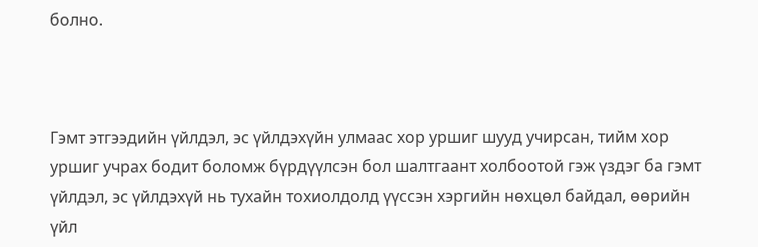болно.



Гэмт этгээдийн үйлдэл, эс үйлдэхүйн улмаас хор уршиг шууд учирсан, тийм хор уршиг учрах бодит боломж бүрдүүлсэн бол шалтгаант холбоотой гэж үздэг ба гэмт үйлдэл, эс үйлдэхүй нь тухайн тохиолдолд үүссэн хэргийн нөхцөл байдал, өөрийн үйл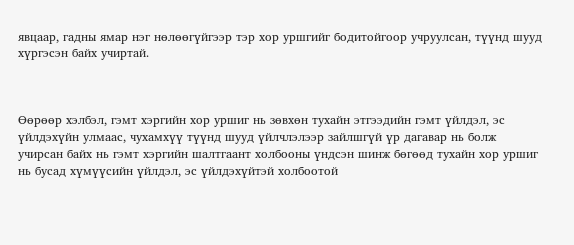явцаар, гадны ямар нэг нөлөөгүйгээр тэр хор уршгийг бодитойгоор учруулсан, түүнд шууд хүргэсэн байх учиртай.



Өөрөөр хэлбэл, гэмт хэргийн хор уршиг нь зөвхөн тухайн этгээдийн гэмт үйлдэл, эс үйлдэхүйн улмаас, чухамхүү түүнд шууд үйлчлэлээр зайлшгүй үр дагавар нь болж учирсан байх нь гэмт хэргийн шалтгаант холбооны үндсэн шинж бөгөөд тухайн хор уршиг нь бусад хүмүүсийн үйлдэл, эс үйлдэхүйтэй холбоотой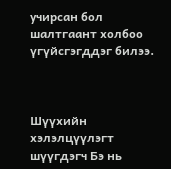учирсан бол шалтгаант холбоо үгүйсгэгддэг билээ.



Шүүхийн хэлэлцүүлэгт шүүгдэгч Бэ нь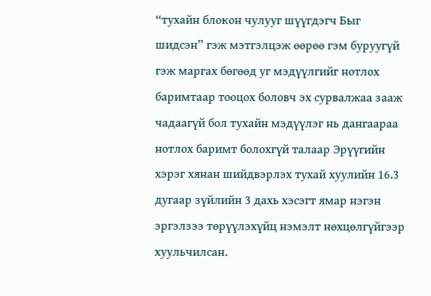“тухайн блокон чулууг шүүгдэгч Быг шидсэн” гэж мэтгэлцэж өөрөө гэм буруугүй гэж маргах бөгөөд уг мэдүүлгийг нотлох баримтаар тооцох боловч эх сурвалжаа зааж чадаагүй бол тухайн мэдүүлэг нь дангаараа нотлох баримт болохгүй талаар Эрүүгийн хэрэг хянан шийдвэрлэх тухай хуулийн 16.3 дугаар зүйлийн 3 дахь хэсэгт ямар нэгэн эргэлзээ төрүүлэхүйц нэмэлт нөхцөлгүйгээр хуульчилсан.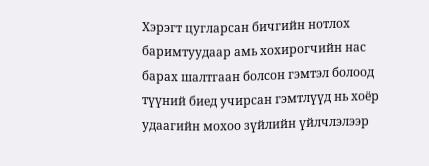Хэрэгт цугларсан бичгийн нотлох баримтуудаар амь хохирогчийн нас барах шалтгаан болсон гэмтэл болоод түүний биед учирсан гэмтлүүд нь хоёр удаагийн мохоо зүйлийн үйлчлэлээр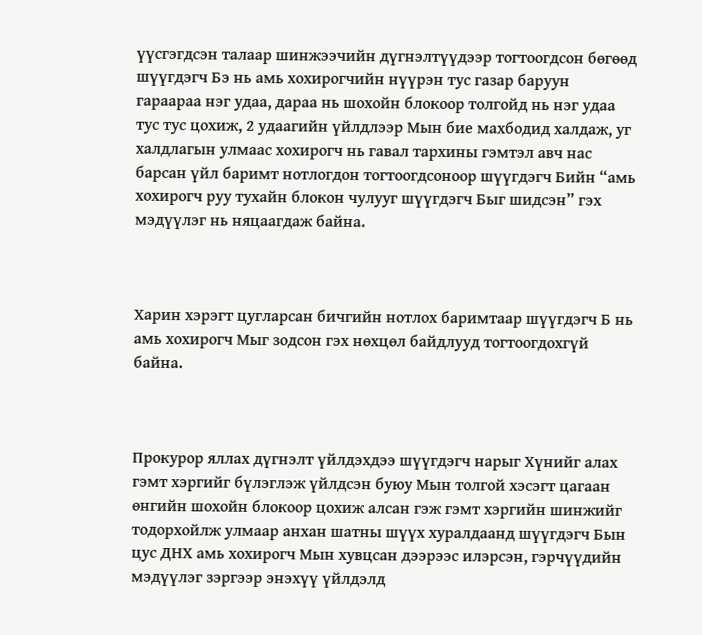үүсгэгдсэн талаар шинжээчийн дүгнэлтүүдээр тогтоогдсон бөгөөд шүүгдэгч Бэ нь амь хохирогчийн нүүрэн тус газар баруун гараараа нэг удаа, дараа нь шохойн блокоор толгойд нь нэг удаа тус тус цохиж, 2 удаагийн үйлдлээр Мын бие махбодид халдаж, уг халдлагын улмаас хохирогч нь гавал тархины гэмтэл авч нас барсан үйл баримт нотлогдон тогтоогдсоноор шүүгдэгч Бийн “амь хохирогч руу тухайн блокон чулууг шүүгдэгч Быг шидсэн” гэх мэдүүлэг нь няцаагдаж байна.



Харин хэрэгт цугларсан бичгийн нотлох баримтаар шүүгдэгч Б нь амь хохирогч Мыг зодсон гэх нөхцөл байдлууд тогтоогдохгүй байна.



Прокурор яллах дүгнэлт үйлдэхдээ шүүгдэгч нарыг Хүнийг алах гэмт хэргийг бүлэглэж үйлдсэн буюу Мын толгой хэсэгт цагаан өнгийн шохойн блокоор цохиж алсан гэж гэмт хэргийн шинжийг тодорхойлж улмаар анхан шатны шүүх хуралдаанд шүүгдэгч Бын цус ДНХ амь хохирогч Мын хувцсан дээрээс илэрсэн, гэрчүүдийн мэдүүлэг зэргээр энэхүү үйлдэлд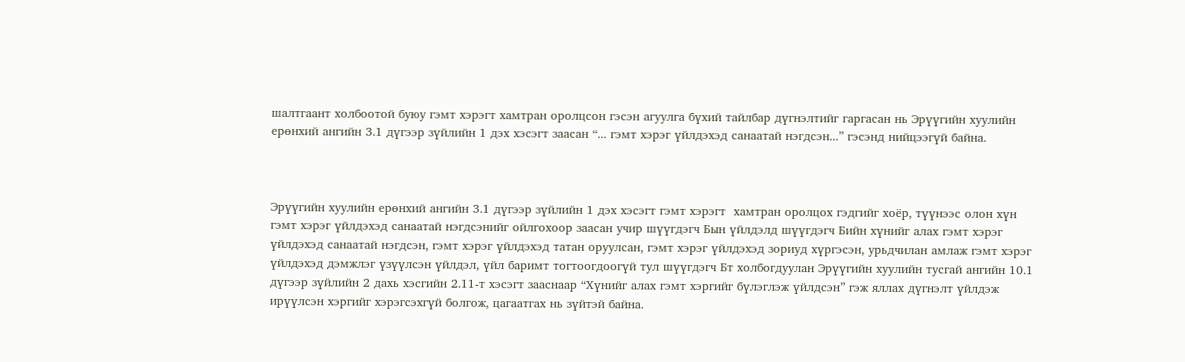шалтгаант холбоотой буюу гэмт хэрэгт хамтран оролцсон гэсэн агуулга бүхий тайлбар дүгнэлтийг гаргасан нь Эрүүгийн хуулийн ерөнхий ангийн 3.1 дүгээр зүйлийн 1 дэх хэсэгт заасан “... гэмт хэрэг үйлдэхэд санаатай нэгдсэн...” гэсэнд нийцээгүй байна.



Эрүүгийн хуулийн ерөнхий ангийн 3.1 дүгээр зүйлийн 1 дэх хэсэгт гэмт хэрэгт  хамтран оролцох гэдгийг хоёр, түүнээс олон хүн гэмт хэрэг үйлдэхэд санаатай нэгдсэнийг ойлгохоор заасан учир шүүгдэгч Бын үйлдэлд шүүгдэгч Бийн хүнийг алах гэмт хэрэг үйлдэхэд санаатай нэгдсэн, гэмт хэрэг үйлдэхэд татан оруулсан, гэмт хэрэг үйлдэхэд зориуд хүргэсэн, урьдчилан амлаж гэмт хэрэг үйлдэхэд дэмжлэг үзүүлсэн үйлдэл, үйл баримт тогтоогдоогүй тул шүүгдэгч Бт холбогдуулан Эрүүгийн хуулийн тусгай ангийн 10.1 дүгээр зүйлийн 2 дахь хэсгийн 2.11-т хэсэгт зааснаар “Хүнийг алах гэмт хэргийг бүлэглэж үйлдсэн” гэж яллах дүгнэлт үйлдэж ирүүлсэн хэргийг хэрэгсэхгүй болгож, цагаатгах нь зүйтэй байна.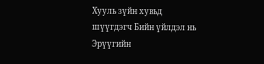Хууль зүйн хувьд шүүгдэгч Бийн үйлдэл нь Эрүүгийн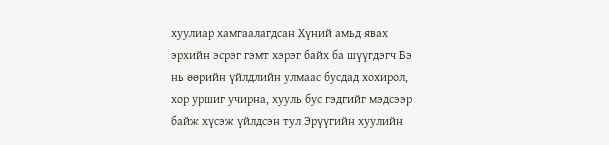хуулиар хамгаалагдсан Хүний амьд явах эрхийн эсрэг гэмт хэрэг байх ба шүүгдэгч Бэ нь өөрийн үйлдлийн улмаас бусдад хохирол, хор уршиг учирна, хууль бус гэдгийг мэдсээр байж хүсэж үйлдсэн тул Эрүүгийн хуулийн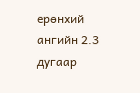ерөнхий ангийн 2.3 дугаар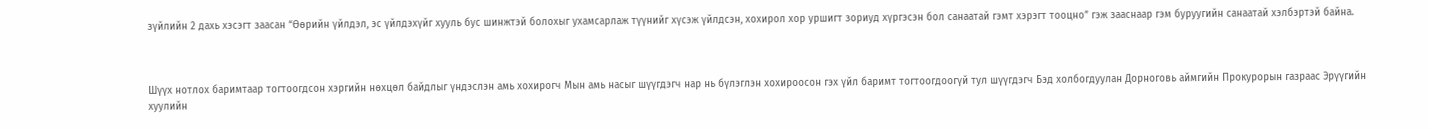зүйлийн 2 дахь хэсэгт заасан “Өөрийн үйлдэл, эс үйлдэхүйг хууль бус шинжтэй болохыг ухамсарлаж түүнийг хүсэж үйлдсэн, хохирол хор уршигт зориуд хүргэсэн бол санаатай гэмт хэрэгт тооцно” гэж зааснаар гэм буруугийн санаатай хэлбэртэй байна.



Шүүх нотлох баримтаар тогтоогдсон хэргийн нөхцөл байдлыг үндэслэн амь хохирогч Мын амь насыг шүүгдэгч нар нь бүлэглэн хохироосон гэх үйл баримт тогтоогдоогүй тул шүүгдэгч Бэд холбогдуулан Дорноговь аймгийн Прокурорын газраас Эрүүгийн хуулийн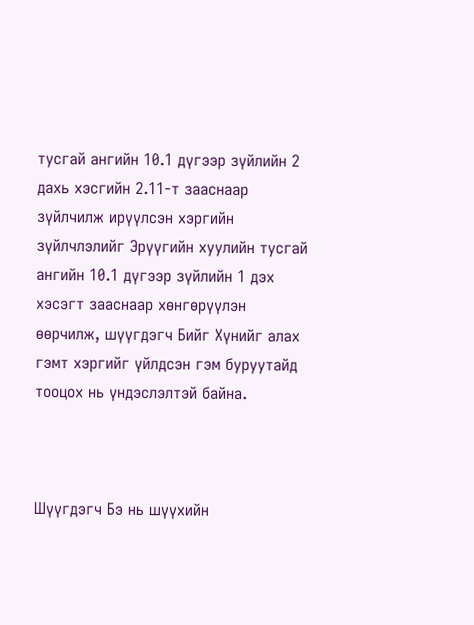тусгай ангийн 10.1 дүгээр зүйлийн 2 дахь хэсгийн 2.11-т зааснаар зүйлчилж ирүүлсэн хэргийн зүйлчлэлийг Эрүүгийн хуулийн тусгай ангийн 10.1 дүгээр зүйлийн 1 дэх хэсэгт зааснаар хөнгөрүүлэн өөрчилж, шүүгдэгч Бийг Хүнийг алах гэмт хэргийг үйлдсэн гэм буруутайд тооцох нь үндэслэлтэй байна.



Шүүгдэгч Бэ нь шүүхийн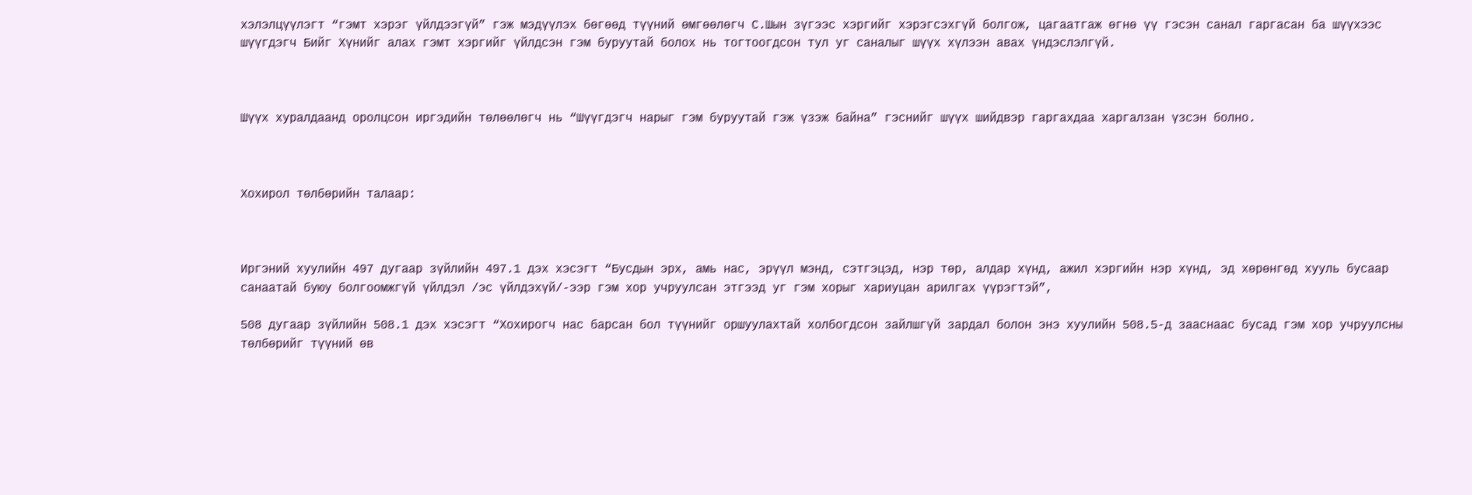хэлэлцүүлэгт “гэмт хэрэг үйлдээгүй” гэж мэдүүлэх бөгөөд түүний өмгөөлөгч С.Шын зүгээс хэргийг хэрэгсэхгүй болгож, цагаатгаж өгнө үү гэсэн санал гаргасан ба шүүхээс шүүгдэгч Бийг Хүнийг алах гэмт хэргийг үйлдсэн гэм буруутай болох нь тогтоогдсон тул уг саналыг шүүх хүлээн авах үндэслэлгүй.



Шүүх хуралдаанд оролцсон иргэдийн төлөөлөгч нь “Шүүгдэгч нарыг гэм буруутай гэж үзэж байна” гэснийг шүүх шийдвэр гаргахдаа харгалзан үзсэн болно.



Хохирол төлбөрийн талаар:



Иргэний хуулийн 497 дугаар зүйлийн 497.1 дэх хэсэгт “Бусдын эрх, амь нас, эрүүл мэнд, сэтгэцэд, нэр төр, алдар хүнд, ажил хэргийн нэр хүнд, эд хөрөнгөд хууль бусаар санаатай буюу болгоомжгүй үйлдэл /эс үйлдэхүй/-ээр гэм хор учруулсан этгээд уг гэм хорыг хариуцан арилгах үүрэгтэй”,

508 дугаар зүйлийн 508.1 дэх хэсэгт “Хохирогч нас барсан бол түүнийг оршуулахтай холбогдсон зайлшгүй зардал болон энэ хуулийн 508.5-д зааснаас бусад гэм хор учруулсны төлбөрийг түүний өв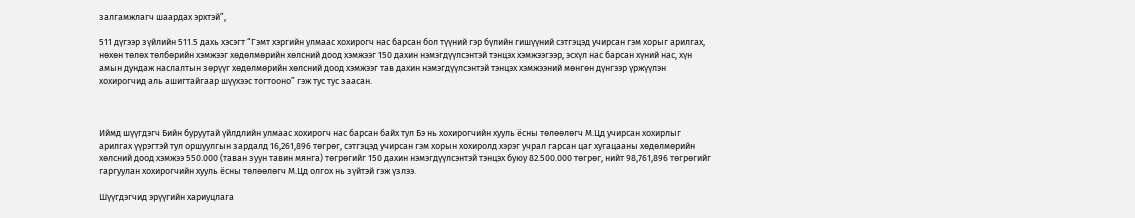залгамжлагч шаардах эрхтэй”,

511 дүгээр зүйлийн 511.5 дахь хэсэгт “Гэмт хэргийн улмаас хохирогч нас барсан бол түүний гэр бүлийн гишүүний сэтгэцэд учирсан гэм хорыг арилгах, нөхөн төлөх төлбөрийн хэмжээг хөдөлмөрийн хөлсний доод хэмжээг 150 дахин нэмэгдүүлсэнтэй тэнцэх хэмжээгээр, эсхүл нас барсан хүний нас, хүн амын дундаж наслалтын зөрүүг хөдөлмөрийн хөлсний доод хэмжээг тав дахин нэмэгдүүлсэнтэй тэнцэх хэмжээний мөнгөн дүнгээр үржүүлэн хохирогчид аль ашигтайгаар шүүхээс тогтооно” гэж тус тус заасан.



Иймд шүүгдэгч Бийн буруутай үйлдлийн улмаас хохирогч нас барсан байх тул Бэ нь хохирогчийн хууль ёсны төлөөлөгч М.Цд учирсан хохирлыг арилгах үүрэгтэй тул оршуулгын зардалд 16,261,896 төгрөг, сэтгэцэд учирсан гэм хорын хохиролд хэрэг учрал гарсан цаг хугацааны хөдөлмөрийн хөлсний доод хэмжээ 550.000 (таван зуун тавин мянга) төгрөгийг 150 дахин нэмэгдүүлсэнтэй тэнцэх буюу 82.500.000 төгрөг, нийт 98,761,896 төгрөгийг гаргуулан хохирогчийн хууль ёсны төлөөлөгч М.Цд олгох нь зүйтэй гэж үзлээ.

Шүүгдэгчид эрүүгийн хариуцлага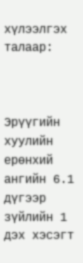хүлээлгэх талаар:



Эрүүгийн хуулийн ерөнхий ангийн 6.1 дүгээр зүйлийн 1 дэх хэсэгт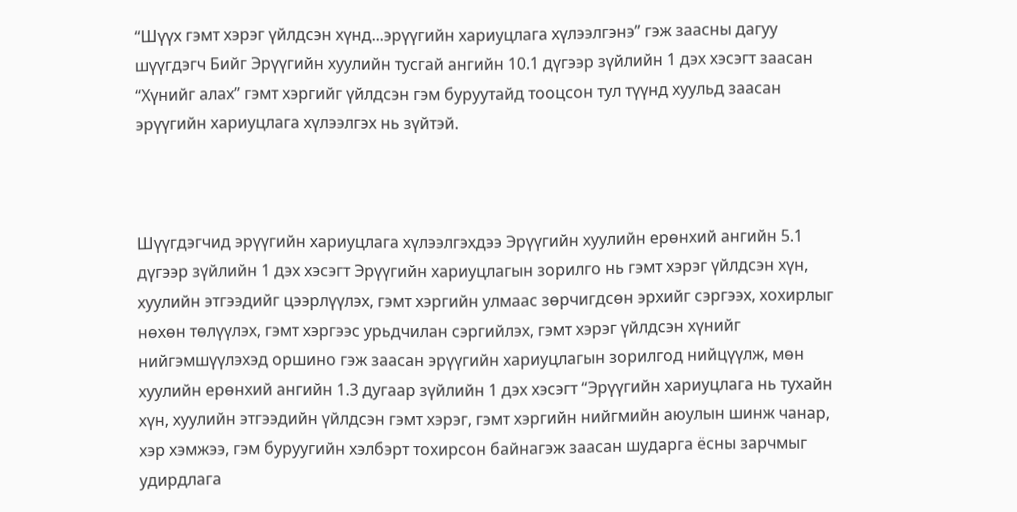“Шүүх гэмт хэрэг үйлдсэн хүнд...эрүүгийн хариуцлага хүлээлгэнэ” гэж заасны дагуу шүүгдэгч Бийг Эрүүгийн хуулийн тусгай ангийн 10.1 дүгээр зүйлийн 1 дэх хэсэгт заасан “Хүнийг алах” гэмт хэргийг үйлдсэн гэм буруутайд тооцсон тул түүнд хуульд заасан эрүүгийн хариуцлага хүлээлгэх нь зүйтэй.



Шүүгдэгчид эрүүгийн хариуцлага хүлээлгэхдээ Эрүүгийн хуулийн ерөнхий ангийн 5.1 дүгээр зүйлийн 1 дэх хэсэгт Эрүүгийн хариуцлагын зорилго нь гэмт хэрэг үйлдсэн хүн, хуулийн этгээдийг цээрлүүлэх, гэмт хэргийн улмаас зөрчигдсөн эрхийг сэргээх, хохирлыг нөхөн төлүүлэх, гэмт хэргээс урьдчилан сэргийлэх, гэмт хэрэг үйлдсэн хүнийг нийгэмшүүлэхэд оршино гэж заасан эрүүгийн хариуцлагын зорилгод нийцүүлж, мөн хуулийн ерөнхий ангийн 1.3 дугаар зүйлийн 1 дэх хэсэгт “Эрүүгийн хариуцлага нь тухайн хүн, хуулийн этгээдийн үйлдсэн гэмт хэрэг, гэмт хэргийн нийгмийн аюулын шинж чанар, хэр хэмжээ, гэм буруугийн хэлбэрт тохирсон байнагэж заасан шударга ёсны зарчмыг удирдлага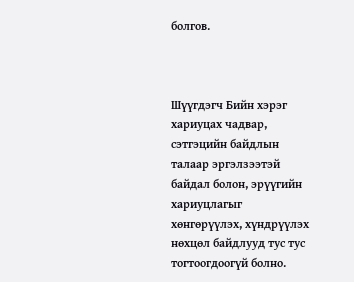болгов.



Шүүгдэгч Бийн хэрэг хариуцах чадвар, сэтгэцийн байдлын талаар эргэлзээтэй байдал болон, эрүүгийн хариуцлагыг хөнгөрүүлэх, хүндрүүлэх нөхцөл байдлууд тус тус тогтоогдоогүй болно.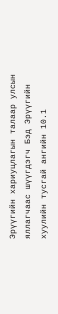Эрүүгийн хариуцлагын талаар улсын яллагчаас шүүгдэгч Бэд Эрүүгийн хуулийн тусгай ангийн 10.1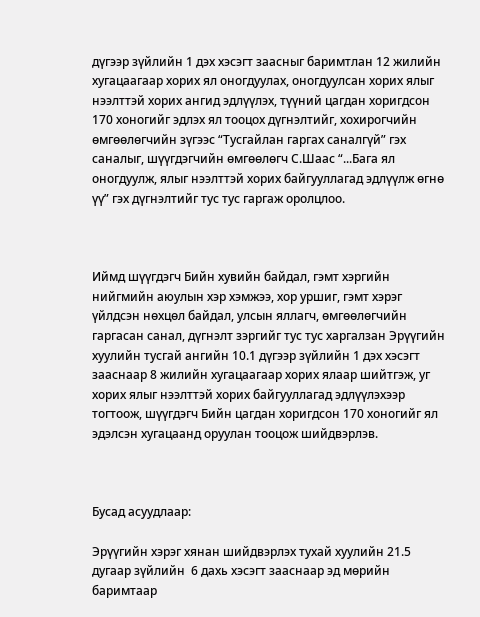дүгээр зүйлийн 1 дэх хэсэгт заасныг баримтлан 12 жилийн хугацаагаар хорих ял оногдуулах, оногдуулсан хорих ялыг нээлттэй хорих ангид эдлүүлэх, түүний цагдан хоригдсон 170 хоногийг эдлэх ял тооцох дүгнэлтийг, хохирогчийн өмгөөлөгчийн зүгээс “Тусгайлан гаргах саналгүй” гэх саналыг, шүүгдэгчийн өмгөөлөгч С.Шаас “...Бага ял оногдуулж, ялыг нээлттэй хорих байгууллагад эдлүүлж өгнө үү” гэх дүгнэлтийг тус тус гаргаж оролцлоо.



Иймд шүүгдэгч Бийн хувийн байдал, гэмт хэргийн нийгмийн аюулын хэр хэмжээ, хор уршиг, гэмт хэрэг үйлдсэн нөхцөл байдал, улсын яллагч, өмгөөлөгчийн гаргасан санал, дүгнэлт зэргийг тус тус харгалзан Эрүүгийн хуулийн тусгай ангийн 10.1 дүгээр зүйлийн 1 дэх хэсэгт зааснаар 8 жилийн хугацаагаар хорих ялаар шийтгэж, уг хорих ялыг нээлттэй хорих байгууллагад эдлүүлэхээр тогтоож, шүүгдэгч Бийн цагдан хоригдсон 170 хоногийг ял эдэлсэн хугацаанд оруулан тооцож шийдвэрлэв.



Бусад асуудлаар:

Эрүүгийн хэрэг хянан шийдвэрлэх тухай хуулийн 21.5 дугаар зүйлийн  6 дахь хэсэгт зааснаар эд мөрийн баримтаар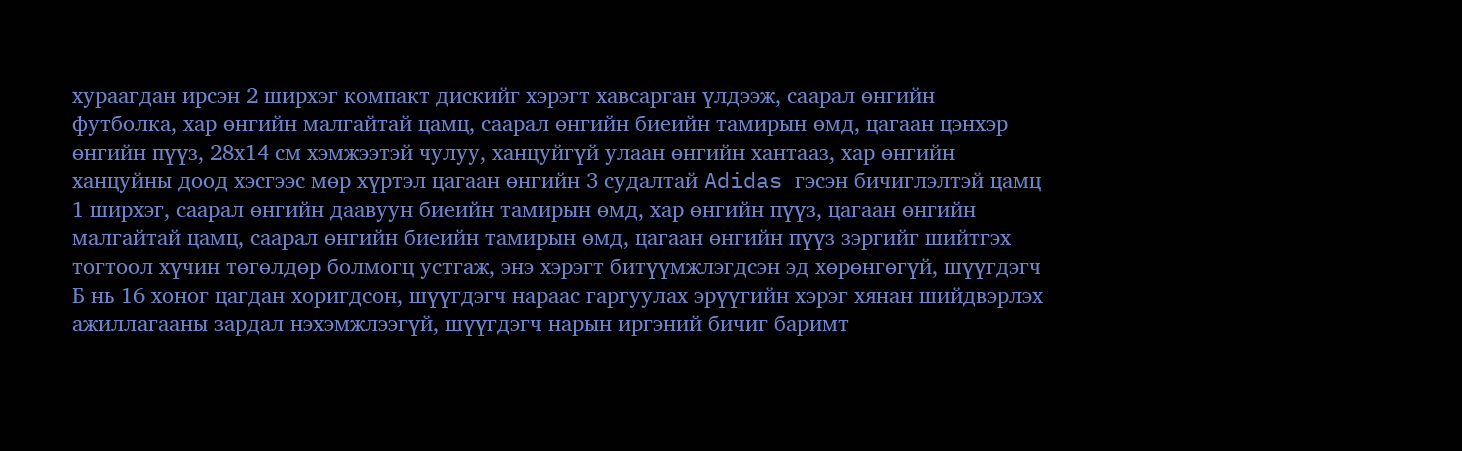хураагдан ирсэн 2 ширхэг компакт дискийг хэрэгт хавсарган үлдээж, саарал өнгийн футболка, хар өнгийн малгайтай цамц, саарал өнгийн биеийн тамирын өмд, цагаан цэнхэр өнгийн пүүз, 28х14 см хэмжээтэй чулуу, ханцуйгүй улаан өнгийн хантааз, хар өнгийн ханцуйны доод хэсгээс мөр хүртэл цагаан өнгийн 3 судалтай Adidas гэсэн бичиглэлтэй цамц 1 ширхэг, саарал өнгийн даавуун биеийн тамирын өмд, хар өнгийн пүүз, цагаан өнгийн малгайтай цамц, саарал өнгийн биеийн тамирын өмд, цагаан өнгийн пүүз зэргийг шийтгэх тогтоол хүчин төгөлдөр болмогц устгаж, энэ хэрэгт битүүмжлэгдсэн эд хөрөнгөгүй, шүүгдэгч Б нь 16 хоног цагдан хоригдсон, шүүгдэгч нараас гаргуулах эрүүгийн хэрэг хянан шийдвэрлэх ажиллагааны зардал нэхэмжлээгүй, шүүгдэгч нарын иргэний бичиг баримт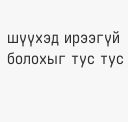шүүхэд ирээгүй болохыг тус тус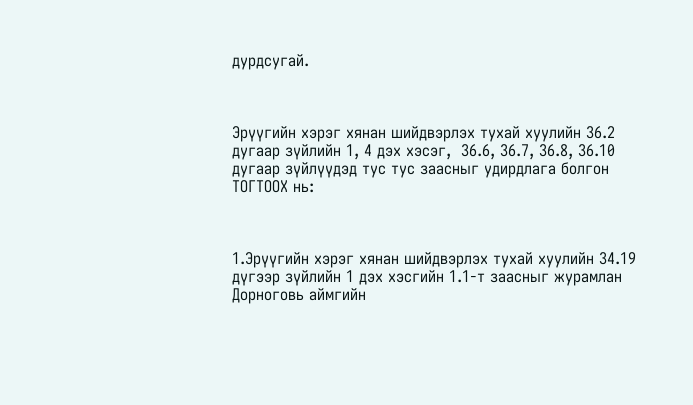дурдсугай.



Эрүүгийн хэрэг хянан шийдвэрлэх тухай хуулийн 36.2 дугаар зүйлийн 1, 4 дэх хэсэг,  36.6, 36.7, 36.8, 36.10 дугаар зүйлүүдэд тус тус заасныг удирдлага болгон ТОГТООХ нь:



1.Эрүүгийн хэрэг хянан шийдвэрлэх тухай хуулийн 34.19 дүгээр зүйлийн 1 дэх хэсгийн 1.1-т заасныг журамлан Дорноговь аймгийн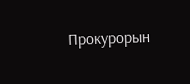Прокурорын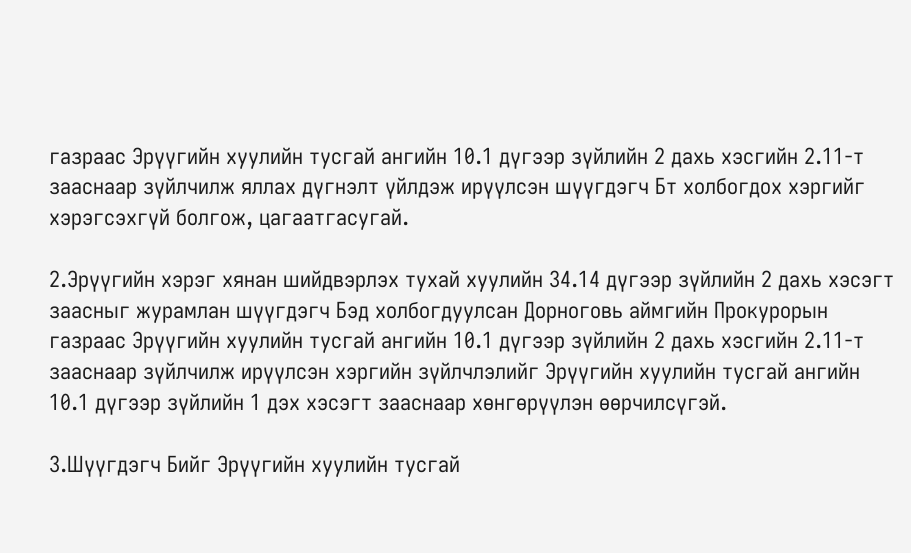газраас Эрүүгийн хуулийн тусгай ангийн 10.1 дүгээр зүйлийн 2 дахь хэсгийн 2.11-т зааснаар зүйлчилж яллах дүгнэлт үйлдэж ирүүлсэн шүүгдэгч Бт холбогдох хэргийг хэрэгсэхгүй болгож, цагаатгасугай.

2.Эрүүгийн хэрэг хянан шийдвэрлэх тухай хуулийн 34.14 дүгээр зүйлийн 2 дахь хэсэгт заасныг журамлан шүүгдэгч Бэд холбогдуулсан Дорноговь аймгийн Прокурорын газраас Эрүүгийн хуулийн тусгай ангийн 10.1 дүгээр зүйлийн 2 дахь хэсгийн 2.11-т зааснаар зүйлчилж ирүүлсэн хэргийн зүйлчлэлийг Эрүүгийн хуулийн тусгай ангийн 10.1 дүгээр зүйлийн 1 дэх хэсэгт зааснаар хөнгөрүүлэн өөрчилсүгэй.

3.Шүүгдэгч Бийг Эрүүгийн хуулийн тусгай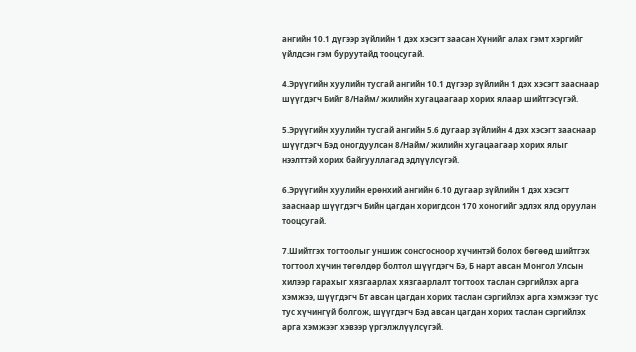ангийн 10.1 дүгээр зүйлийн 1 дэх хэсэгт заасан Хүнийг алах гэмт хэргийг үйлдсэн гэм буруутайд тооцсугай.

4.Эрүүгийн хуулийн тусгай ангийн 10.1 дүгээр зүйлийн 1 дэх хэсэгт зааснаар шүүгдэгч Бийг 8/Найм/ жилийн хугацаагаар хорих ялаар шийтгэсүгэй.

5.Эрүүгийн хуулийн тусгай ангийн 5.6 дугаар зүйлийн 4 дэх хэсэгт зааснаар шүүгдэгч Бэд оногдуулсан 8/Найм/ жилийн хугацаагаар хорих ялыг нээлттэй хорих байгууллагад эдлүүлсүгэй.

6.Эрүүгийн хуулийн ерөнхий ангийн 6.10 дугаар зүйлийн 1 дэх хэсэгт зааснаар шүүгдэгч Бийн цагдан хоригдсон 170 хоногийг эдлэх ялд оруулан тооцсугай.

7.Шийтгэх тогтоолыг уншиж сонсгосноор хүчинтэй болох бөгөөд шийтгэх тогтоол хүчин төгөлдөр болтол шүүгдэгч Бэ, Б нарт авсан Монгол Улсын хилээр гарахыг хязгаарлах хязгаарлалт тогтоох таслан сэргийлэх арга хэмжээ, шүүгдэгч Бт авсан цагдан хорих таслан сэргийлэх арга хэмжээг тус тус хүчингүй болгож, шүүгдэгч Бэд авсан цагдан хорих таслан сэргийлэх арга хэмжээг хэвээр үргэлжлүүлсүгэй.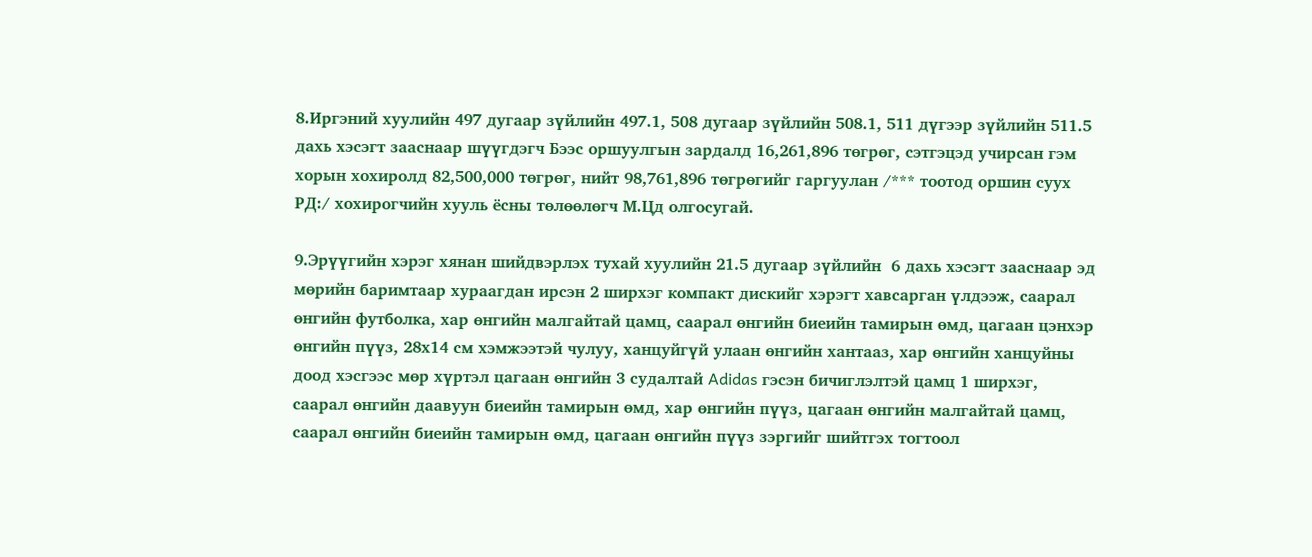8.Иргэний хуулийн 497 дугаар зүйлийн 497.1, 508 дугаар зүйлийн 508.1, 511 дүгээр зүйлийн 511.5 дахь хэсэгт зааснаар шүүгдэгч Бээс оршуулгын зардалд 16,261,896 төгрөг, сэтгэцэд учирсан гэм хорын хохиролд 82,500,000 төгрөг, нийт 98,761,896 төгрөгийг гаргуулан /*** тоотод оршин суух РД:/ хохирогчийн хууль ёсны төлөөлөгч М.Цд олгосугай.

9.Эрүүгийн хэрэг хянан шийдвэрлэх тухай хуулийн 21.5 дугаар зүйлийн  6 дахь хэсэгт зааснаар эд мөрийн баримтаар хураагдан ирсэн 2 ширхэг компакт дискийг хэрэгт хавсарган үлдээж, саарал өнгийн футболка, хар өнгийн малгайтай цамц, саарал өнгийн биеийн тамирын өмд, цагаан цэнхэр өнгийн пүүз, 28х14 см хэмжээтэй чулуу, ханцуйгүй улаан өнгийн хантааз, хар өнгийн ханцуйны доод хэсгээс мөр хүртэл цагаан өнгийн 3 судалтай Adidas гэсэн бичиглэлтэй цамц 1 ширхэг, саарал өнгийн даавуун биеийн тамирын өмд, хар өнгийн пүүз, цагаан өнгийн малгайтай цамц, саарал өнгийн биеийн тамирын өмд, цагаан өнгийн пүүз зэргийг шийтгэх тогтоол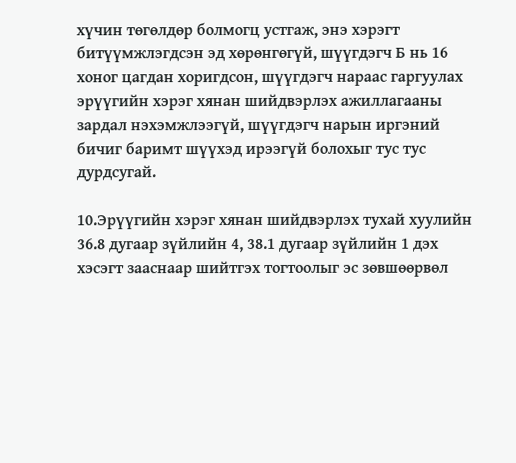хүчин төгөлдөр болмогц устгаж, энэ хэрэгт битүүмжлэгдсэн эд хөрөнгөгүй, шүүгдэгч Б нь 16 хоног цагдан хоригдсон, шүүгдэгч нараас гаргуулах эрүүгийн хэрэг хянан шийдвэрлэх ажиллагааны зардал нэхэмжлээгүй, шүүгдэгч нарын иргэний бичиг баримт шүүхэд ирээгүй болохыг тус тус дурдсугай.

10.Эрүүгийн хэрэг хянан шийдвэрлэх тухай хуулийн 36.8 дугаар зүйлийн 4, 38.1 дугаар зүйлийн 1 дэх хэсэгт зааснаар шийтгэх тогтоолыг эс зөвшөөрвөл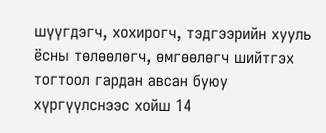шүүгдэгч, хохирогч, тэдгээрийн хууль ёсны төлөөлөгч, өмгөөлөгч шийтгэх тогтоол гардан авсан буюу хүргүүлснээс хойш 14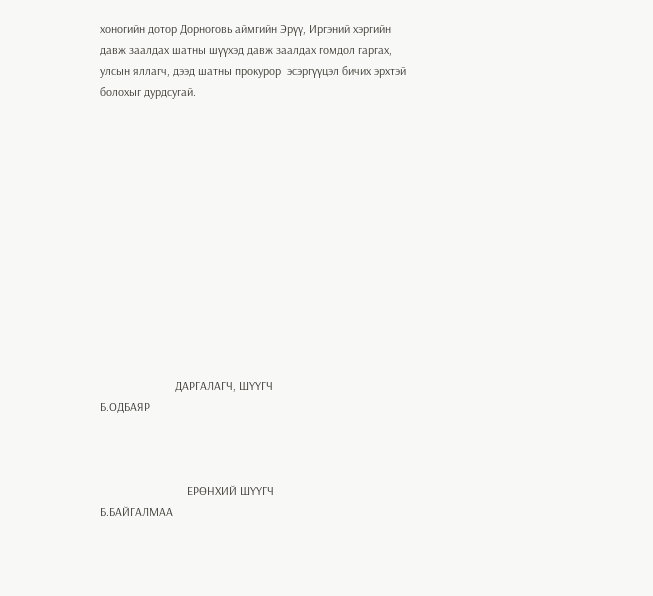хоногийн дотор Дорноговь аймгийн Эрүү, Иргэний хэргийн давж заалдах шатны шүүхэд давж заалдах гомдол гаргах, улсын яллагч, дээд шатны прокурор  эсэргүүцэл бичих эрхтэй болохыг дурдсугай.













                         ДАРГАЛАГЧ, ШҮҮГЧ                                  Б.ОДБАЯР



                             ЕРӨНХИЙ ШҮҮГЧ                                  Б.БАЙГАЛМАА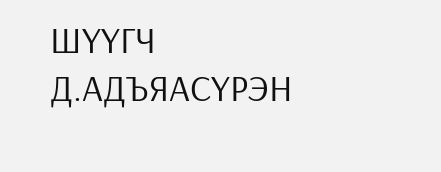ШҮҮГЧ                                  Д.АДЪЯАСҮРЭН